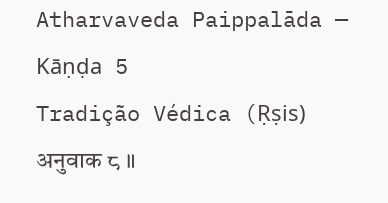Atharvaveda Paippalāda — Kāṇḍa 5
Tradição Védica (Ṛṣis)
अनुवाक ८ ॥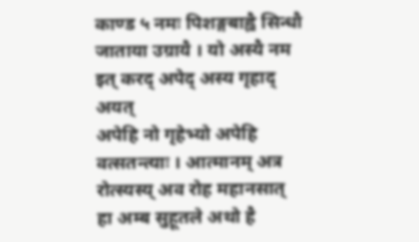काण्ड ५ नमः पिशङ्गबाह्वै सिन्धौ जाताया उग्रायै । यो अस्यै नम इत् करद् अपेद् अस्य गृहाद् अयत्
अपेहि नो गृहेभ्यो अपेहि वत्सतन्त्याः । आत्मानम् अत्र रोत्स्यस्य् अव रोह महानसात्
हा अम्ब सुहूतले अथो है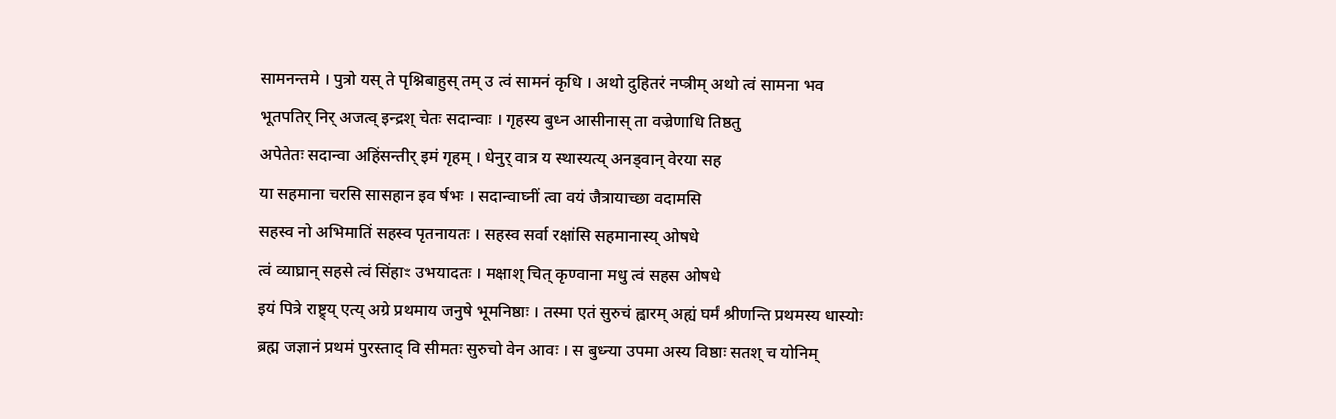सामनन्तमे । पुत्रो यस् ते पृश्निबाहुस् तम् उ त्वं सामनं कृधि । अथो दुहितरं नप्त्रीम् अथो त्वं सामना भव
भूतपतिर् निर् अजत्व् इन्द्रश् चेतः सदान्वाः । गृहस्य बुध्न आसीनास् ता वज्रेणाधि तिष्ठतु
अपेतेतः सदान्वा अहिंसन्तीर् इमं गृहम् । धेनुर् वात्र य स्थास्यत्य् अनड्वान् वेरया सह
या सहमाना चरसि सासहान इव र्षभः । सदान्वाघ्नीं त्वा वयं जैत्रायाच्छा वदामसि
सहस्व नो अभिमातिं सहस्व पृतनायतः । सहस्व सर्वा रक्षांसि सहमानास्य् ओषधे
त्वं व्याघ्रान् सहसे त्वं सिंहाꣳ उभयादतः । मक्षाश् चित् कृण्वाना मधु त्वं सहस ओषधे
इयं पित्रे राष्ट्र्य् एत्य् अग्रे प्रथमाय जनुषे भूमनिष्ठाः । तस्मा एतं सुरुचं ह्वारम् अह्यं घर्मं श्रीणन्ति प्रथमस्य धास्योः
ब्रह्म जज्ञानं प्रथमं पुरस्ताद् वि सीमतः सुरुचो वेन आवः । स बुध्न्या उपमा अस्य विष्ठाः सतश् च योनिम्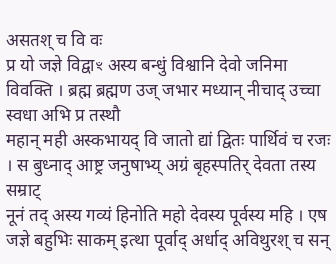असतश् च वि वः
प्र यो जज्ञे विद्वाꣳ अस्य बन्धुं विश्वानि देवो जनिमा विवक्ति । ब्रह्म ब्रह्मण उज् जभार मध्यान् नीचाद् उच्चा स्वधा अभि प्र तस्थौ
महान् मही अस्कभायद् वि जातो द्यां द्वितः पार्थिवं च रजः । स बुध्नाद् आष्ट्र जनुषाभ्य् अग्रं बृहस्पतिर् देवता तस्य सम्राट्
नूनं तद् अस्य गव्यं हिनोति महो देवस्य पूर्वस्य महि । एष जज्ञे बहुभिः साकम् इत्था पूर्वाद् अर्धाद् अविथुरश् च सन्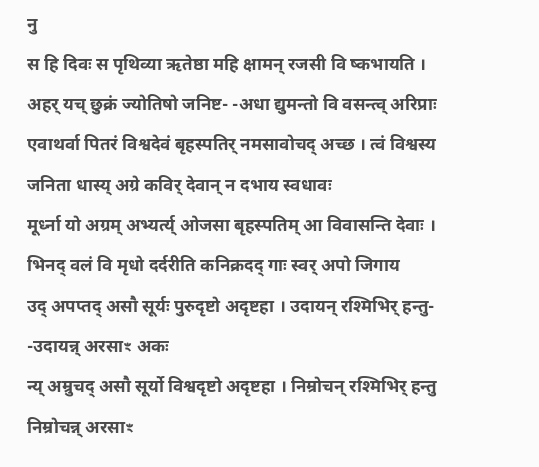नु
स हि दिवः स पृथिव्या ऋतेष्ठा महि क्षामन् रजसी वि ष्कभायति । अहर् यच् छुक्रं ज्योतिषो जनिष्ट- -अधा द्युमन्तो वि वसन्त्व् अरिप्राः
एवाथर्वा पितरं विश्वदेवं बृहस्पतिर् नमसावोचद् अच्छ । त्वं विश्वस्य जनिता धास्य् अग्रे कविर् देवान् न दभाय स्वधावः
मूर्ध्ना यो अग्रम् अभ्यर्त्य् ओजसा बृहस्पतिम् आ विवासन्ति देवाः । भिनद् वलं वि मृधो दर्दरीति कनिक्रदद् गाः स्वर् अपो जिगाय
उद् अपप्तद् असौ सूर्यः पुरुदृष्टो अदृष्टहा । उदायन् रश्मिभिर् हन्तु- -उदायन्न् अरसाꣳ अकः
न्य् अम्रुचद् असौ सूर्यो विश्वदृष्टो अदृष्टहा । निम्रोचन् रश्मिभिर् हन्तु निम्रोचन्न् अरसाꣳ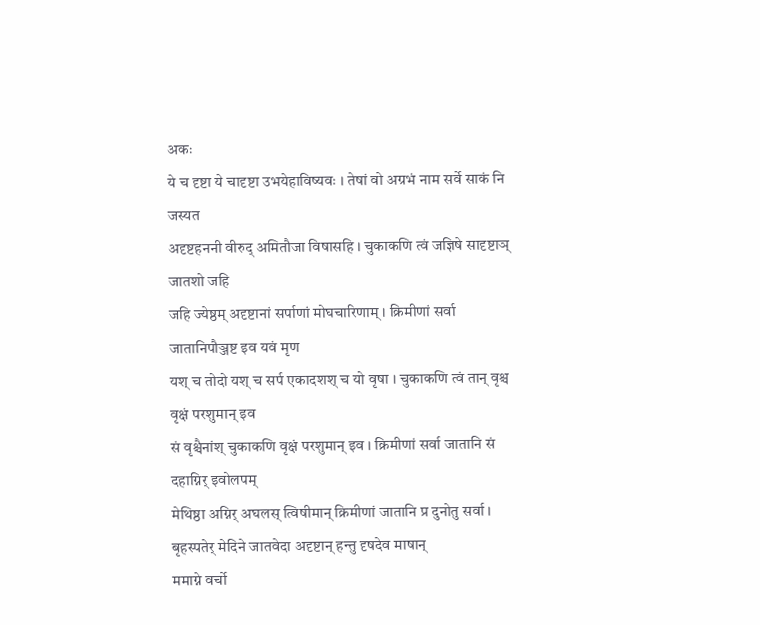अकः
ये च दृष्टा ये चादृष्टा उभयेहाविष्यवः । तेषां वो अग्रभं नाम सर्वे साकं नि जस्यत
अदृष्टहननी वीरुद् अमितौजा विषासहि । चुकाकणि त्वं जज्ञिषे सादृष्टाञ् जातशो जहि
जहि ज्येष्ठम् अदृष्टानां सर्पाणां मोघचारिणाम् । क्रिमीणां सर्वा जातानिपौञ्जष्ट इव यवं मृण
यश् च तोदो यश् च सर्प एकादशश् च यो वृषा । चुकाकणि त्वं तान् वृश्च वृक्षं परशुमान् इव
सं वृश्चैनांश् चुकाकणि वृक्षं परशुमान् इव । क्रिमीणां सर्वा जातानि सं दहाग्निर् इवोलपम्
मेथिष्ठा अग्निर् अघलस् त्विषीमान् क्रिमीणां जातानि प्र दुनोतु सर्वा । बृहस्पतेर् मेदिने जातवेदा अदृष्टान् हन्तु दृषदेव माषान्
ममाग्ने वर्चो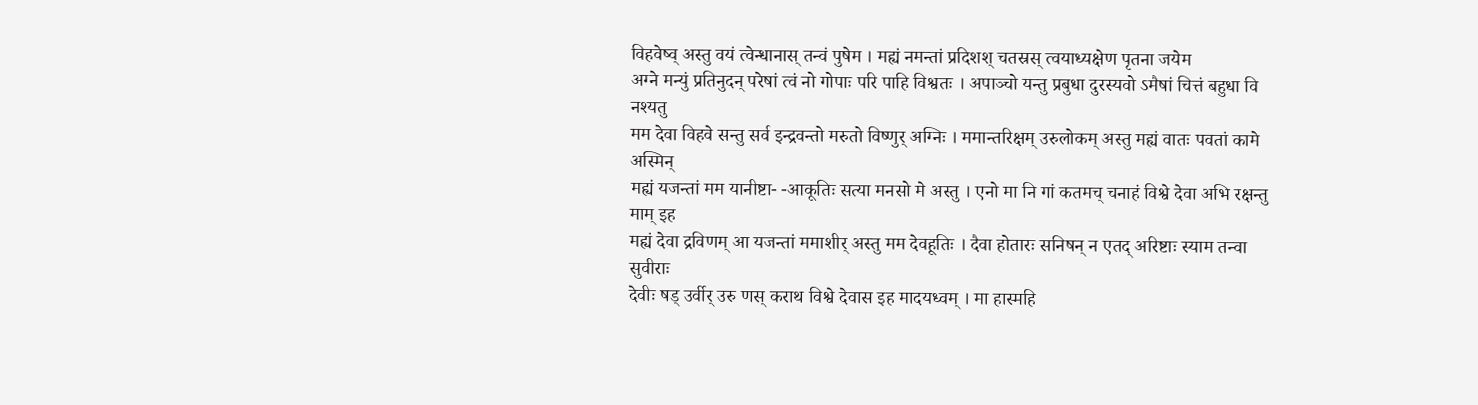विहवेष्व् अस्तु वयं त्वेन्धानास् तन्वं पुषेम । मह्यं नमन्तां प्रदिशश् चतस्रस् त्वयाध्यक्षेण पृतना जयेम
अग्ने मन्युं प्रतिनुदन् परेषां त्वं नो गोपाः परि पाहि विश्वतः । अपाञ्चो यन्तु प्रबुधा दुरस्यवो ऽमैषां चित्तं बहुधा वि नश्यतु
मम देवा विहवे सन्तु सर्व इन्द्रवन्तो मरुतो विष्णुर् अग्निः । ममान्तरिक्षम् उरुलोकम् अस्तु मह्यं वातः पवतां कामे अस्मिन्
मह्यं यजन्तां मम यानीष्टा- -आकूतिः सत्या मनसो मे अस्तु । एनो मा नि गां कतमच् चनाहं विश्वे देवा अभि रक्षन्तु माम् इह
मह्यं देवा द्रविणम् आ यजन्तां ममाशीर् अस्तु मम देवहूतिः । दैवा होतारः सनिषन् न एतद् अरिष्टाः स्याम तन्वा सुवीराः
देवीः षड् उर्वीर् उरु णस् कराथ विश्वे देवास इह मादयध्वम् । मा हास्महि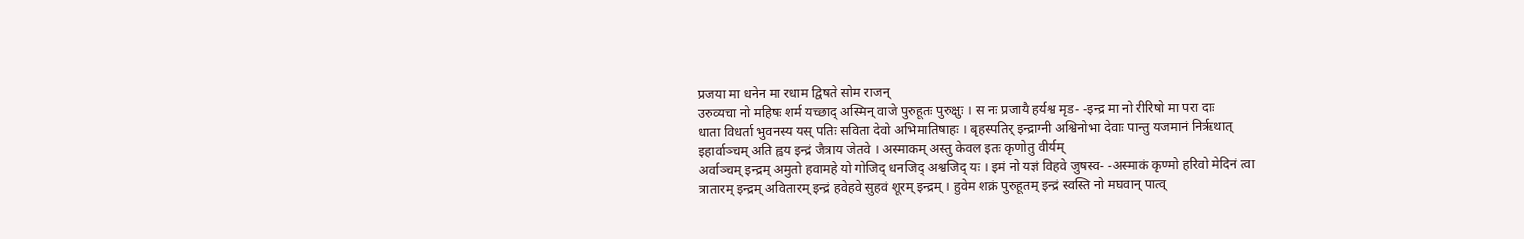प्रजया मा धनेन मा रधाम द्विषते सोम राजन्
उरुव्यचा नो महिषः शर्म यच्छाद् अस्मिन् वाजे पुरुहूतः पुरुक्षुः । स नः प्रजायै हर्यश्व मृड- -इन्द्र मा नो रीरिषो मा परा दाः
धाता विधर्ता भुवनस्य यस् पतिः सविता देवो अभिमातिषाहः । बृहस्पतिर् इन्द्राग्नी अश्विनोभा देवाः पान्तु यजमानं निरृथात्
इहार्वाञ्चम् अति ह्वय इन्द्रं जैत्राय जेतवे । अस्माकम् अस्तु केवल इतः कृणोतु वीर्यम्
अर्वाञ्चम् इन्द्रम् अमुतो हवामहे यो गोजिद् धनजिद् अश्वजिद् यः । इमं नो यज्ञं विहवे जुषस्व- -अस्माकं कृण्मो हरिवो मेदिनं त्वा
त्रातारम् इन्द्रम् अवितारम् इन्द्रं हवेहवे सुहवं शूरम् इन्द्रम् । हुवेम शक्रं पुरुहूतम् इन्द्रं स्वस्ति नो मघवान् पात्व्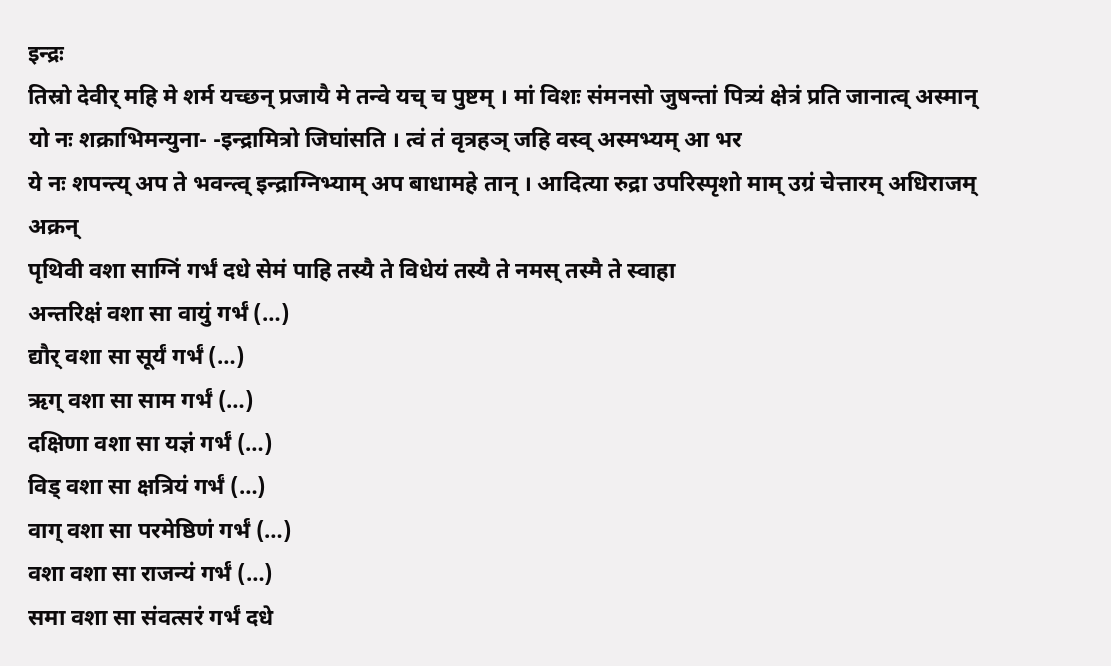इन्द्रः
तिस्रो देवीर् महि मे शर्म यच्छन् प्रजायै मे तन्वे यच् च पुष्टम् । मां विशः संमनसो जुषन्तां पित्र्यं क्षेत्रं प्रति जानात्व् अस्मान्
यो नः शक्राभिमन्युना- -इन्द्रामित्रो जिघांसति । त्वं तं वृत्रहञ् जहि वस्व् अस्मभ्यम् आ भर
ये नः शपन्त्य् अप ते भवन्त्व् इन्द्राग्निभ्याम् अप बाधामहे तान् । आदित्या रुद्रा उपरिस्पृशो माम् उग्रं चेत्तारम् अधिराजम् अक्रन्
पृथिवी वशा साग्निं गर्भं दधे सेमं पाहि तस्यै ते विधेयं तस्यै ते नमस् तस्मै ते स्वाहा
अन्तरिक्षं वशा सा वायुं गर्भं (…)
द्यौर् वशा सा सूर्यं गर्भं (…)
ऋग् वशा सा साम गर्भं (…)
दक्षिणा वशा सा यज्ञं गर्भं (…)
विड् वशा सा क्षत्रियं गर्भं (…)
वाग् वशा सा परमेष्ठिणं गर्भं (…)
वशा वशा सा राजन्यं गर्भं (…)
समा वशा सा संवत्सरं गर्भं दधे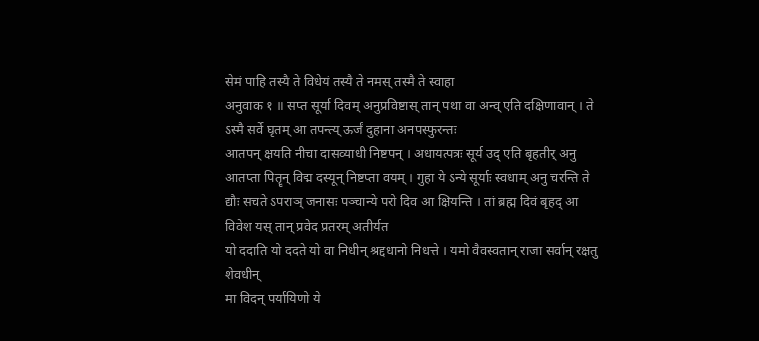सेमं पाहि तस्यै ते विधेयं तस्यै ते नमस् तस्मै ते स्वाहा
अनुवाक १ ॥ सप्त सूर्या दिवम् अनुप्रविष्टास् तान् पथा वा अन्व् एति दक्षिणावान् । ते ऽस्मै सर्वे घृतम् आ तपन्त्य् ऊर्जं दुहाना अनपस्फुरन्तः
आतपन् क्षयति नीचा दासव्याधी निष्टपन् । अधायत्पत्रः सूर्य उद् एति बृहतीर् अनु
आतप्ता पितॄन् विद्म दस्यून् निष्टप्ता वयम् । गुहा ये ऽन्ये सूर्याः स्वधाम् अनु चरन्ति ते
द्यौः सचते ऽपराञ् जनासः पञ्चान्ये परो दिव आ क्षियन्ति । तां ब्रह्म दिवं बृहद् आ विवेश यस् तान् प्रवेद प्रतरम् अतीर्यत
यो ददाति यो ददते यो वा निधीन् श्रद्दधानो निधत्ते । यमो वैवस्वतान् राजा सर्वान् रक्षतु शेवधीन्
मा विदन् पर्यायिणो ये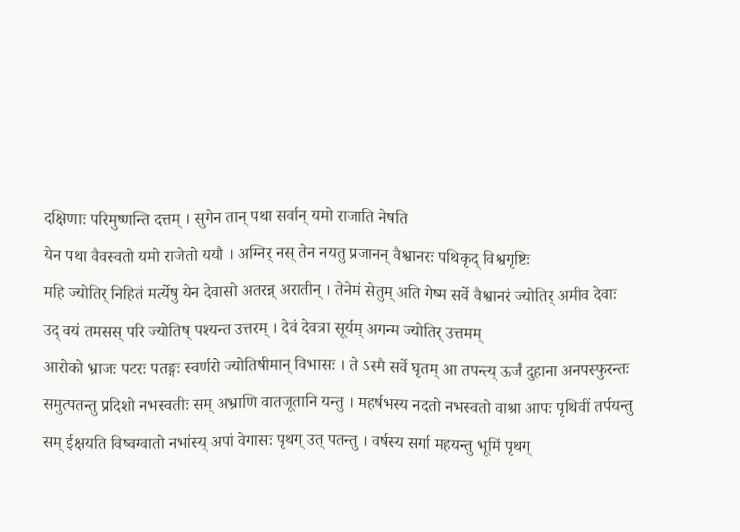दक्षिणाः परिमुष्णन्ति दत्तम् । सुगेन तान् पथा सर्वान् यमो राजाति नेषति
येन पथा वैवस्वतो यमो राजेतो ययौ । अग्निर् नस् तेन नयतु प्रजानन् वैश्वानरः पथिकृद् विश्वगृष्टिः
महि ज्योतिर् निहितं मर्त्येषु येन देवासो अतरन्न् अरातीन् । तेनेमं सेतुम् अति गेष्म सर्वे वैश्वानरं ज्योतिर् अमीव देवाः
उद् वयं तमसस् परि ज्योतिष् पश्यन्त उत्तरम् । देवं देवत्रा सूर्यम् अगन्म ज्योतिर् उत्तमम्
आरोको भ्राजः पटरः पतङ्गः स्वर्णरो ज्योतिषीमान् विभासः । ते ऽस्मै सर्वे घृतम् आ तपन्त्य् ऊर्जं दुहाना अनपस्फुरन्तः
समुत्पतन्तु प्रदिशो नभस्वतीः सम् अभ्राणि वातजूतानि यन्तु । महर्षभस्य नदतो नभस्वतो वाश्रा आपः पृथिवीं तर्पयन्तु
सम् ईक्षयति विष्वग्वातो नभांस्य् अपां वेगासः पृथग् उत् पतन्तु । वर्षस्य सर्गा महयन्तु भूमिं पृथग्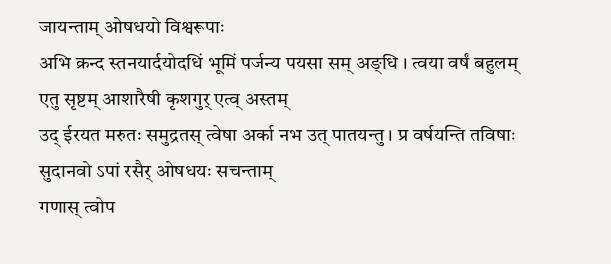जायन्ताम् ओषधयो विश्वरूपाः
अभि क्रन्द स्तनयार्दयोदधिं भूमिं पर्जन्य पयसा सम् अङ्धि । त्वया वर्षं बहुलम् एतु सृष्टम् आशारैषी कृशगुर् एत्व् अस्तम्
उद् ईरयत मरुतः समुद्रतस् त्वेषा अर्का नभ उत् पातयन्तु । प्र वर्षयन्ति तविषाः सुदानवो ऽपां रसैर् ओषधयः सचन्ताम्
गणास् त्वोप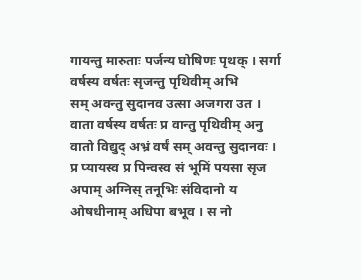गायन्तु मारुताः पर्जन्य घोषिणः पृथक् । सर्गा वर्षस्य वर्षतः सृजन्तु पृथिवीम् अभि
सम् अवन्तु सुदानव उत्सा अजगरा उत । वाता वर्षस्य वर्षतः प्र वान्तु पृथिवीम् अनु
वातो विद्युद् अभ्रं वर्षं सम् अवन्तु सुदानवः । प्र प्यायस्व प्र पिन्वस्व सं भूमिं पयसा सृज
अपाम् अग्निस् तनूभिः संविदानो य ओषधीनाम् अधिपा बभूव । स नो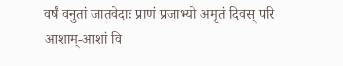वर्षं वनुतां जातवेदाः प्राणं प्रजाभ्यो अमृतं दिवस् परि
आशाम्-आशां वि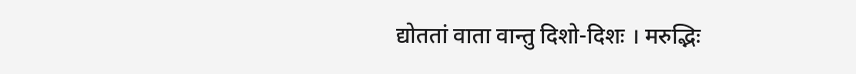द्योततां वाता वान्तु दिशो-दिशः । मरुद्भिः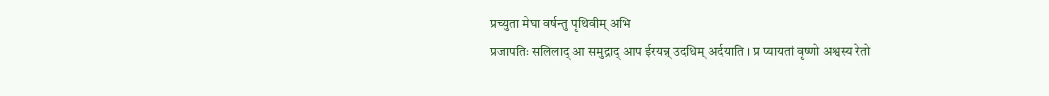प्रच्युता मेघा वर्षन्तु पृथिवीम् अभि
प्रजापतिः सलिलाद् आ समुद्राद् आप ईरयन्न् उदधिम् अर्दयाति । प्र प्यायतां वृष्णो अश्वस्य रेतो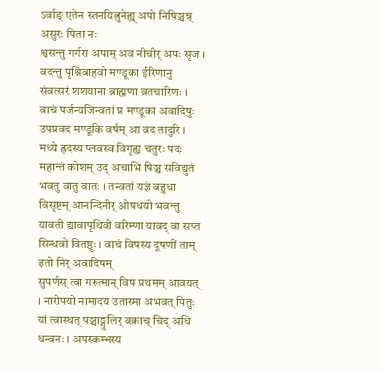ऽर्वाङ् एतेन स्तनयित्नुनेह्य् अपो निषिञ्चन्न् असुरः पिता नः
श्वसन्तु गर्गरा अपाम् अव नीचीर् अपः सृज । वदन्तु पृश्निबाहवो मण्डूका ईरिणानु
संवत्सरं शशयाना ब्राह्मणा व्रतचारिणः । वाचं पर्जन्यजिन्वतां प्र मण्डूका अवादिषुः
उपप्रवद मण्डूकि वर्षम् आ वद तादुरि । मध्ये ह्रदस्य प्लवस्व विगृह्य चतुरः पदः
महान्तं कोशम् उद् अचाभि षिञ्च सविद्युतं भवतु वातु वातः । तन्वतां यज्ञं बहुधा विसृष्टम् आनन्दिनीर् ओषधयो भवन्तु
यावती द्यावापृथिवी वरिम्णा यावद् वा सप्त सिन्धवो वितष्ठुः । वाचं विषस्य दूषणीं ताम् इतो निर् अवादिषम्
सुपर्णस् त्वा गरुत्मान् विष प्रथमम् आवयत् । नारोपयो नामादय उतास्मा अभवत् पितुः
यां त्वास्थत् पञ्चाङ्गुलिर् वक्राच् चिद् अधि धन्वनः । अपस्कम्भस्य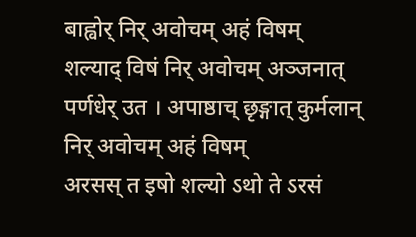बाह्वोर् निर् अवोचम् अहं विषम्
शल्याद् विषं निर् अवोचम् अञ्जनात् पर्णधेर् उत । अपाष्ठाच् छृङ्गात् कुर्मलान् निर् अवोचम् अहं विषम्
अरसस् त इषो शल्यो ऽथो ते ऽरसं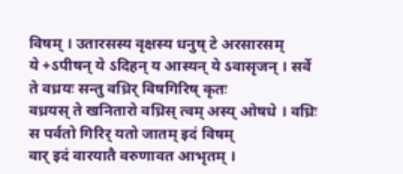विषम् । उतारसस्य वृक्षस्य धनुष् टे अरसारसम्
ये +ऽपीषन् ये ऽदिहन् य आस्यन् ये ऽवासृजन् । सर्वे ते वध्रयः सन्तु वध्रिर् विषगिरिष् कृतः
वध्रयस् ते खनितारो वध्रिस् त्वम् अस्य् ओषधे । वध्रिः स पर्वतो गिरिर् यतो जातम् इदं विषम्
वार् इदं वारयातै वरुणावत आभृतम् ।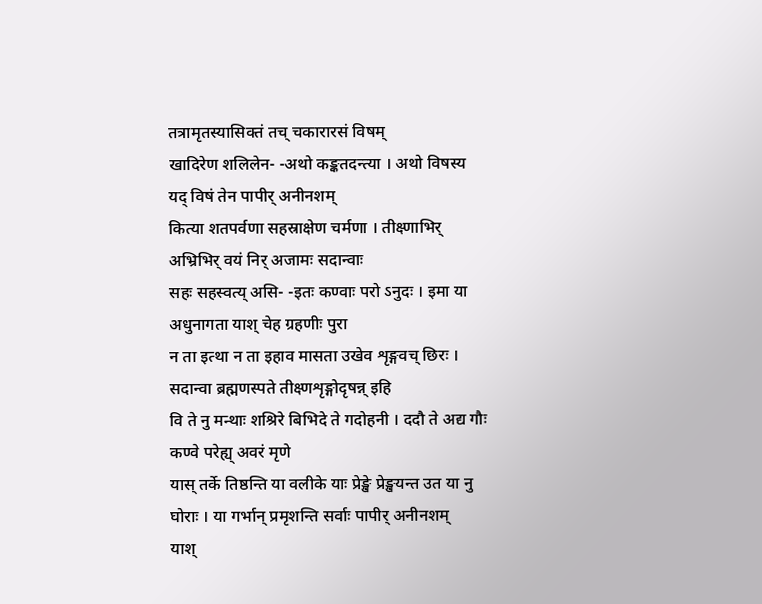तत्रामृतस्यासिक्तं तच् चकारारसं विषम्
खादिरेण शलिलेन- -अथो कङ्कतदन्त्या । अथो विषस्य यद् विषं तेन पापीर् अनीनशम्
कित्या शतपर्वणा सहस्राक्षेण चर्मणा । तीक्ष्णाभिर् अभ्रिभिर् वयं निर् अजामः सदान्वाः
सहः सहस्वत्य् असि- -इतः कण्वाः परो ऽनुदः । इमा या अधुनागता याश् चेह ग्रहणीः पुरा
न ता इत्था न ता इहाव मासता उखेव शृङ्गवच् छिरः । सदान्वा ब्रह्मणस्पते तीक्ष्णशृङ्गोदृषन्न् इहि
वि ते नु मन्थाः शश्रिरे बिभिदे ते गदोहनी । ददौ ते अद्य गौः कण्वे परेह्य् अवरं मृणे
यास् तर्के तिष्ठन्ति या वलीके याः प्रेङ्खे प्रेङ्खयन्त उत या नु घोराः । या गर्भान् प्रमृशन्ति सर्वाः पापीर् अनीनशम्
याश्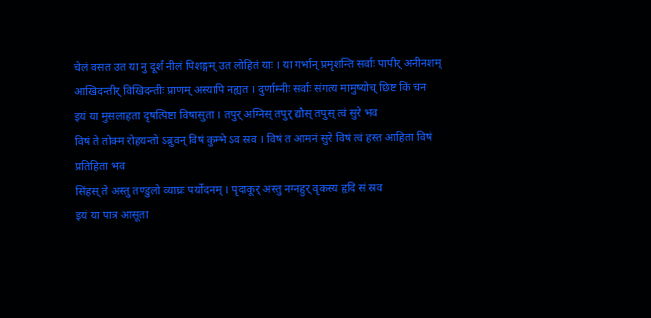चेलं वसत उत या नु दूर्शं नीलं पिशङ्गम् उत लोहितं याः । या गर्भान् प्रमृशन्ति सर्वाः पापीर् अनीनशम्
आखिदन्तीर् विखिदन्तीः प्राणम् अस्यापि नह्यत । दुर्णाम्नीः सर्वाः संगत्य मामुष्योच् छिष्ट किं चन
इयं या मुसलाहता दृषत्पिष्टा विषासुता । तपुर् अग्निस् तपुर् द्यौस् तपुस् त्वं सुरे भव
विषं ते तोक्म रोहयन्तो ऽब्रुवन् विषं कुम्भे ऽव स्रव । विषं त आमनं सुरे विषं त्वं हस्त आहिता विषं प्रतिहिता भव
सिंहस् ते अस्तु तण्डुलो व्याघ्रः पर्योदनम् । पृदाकूर् अस्तु नग्नहुर् वृकस्य हृदि सं स्रव
इयं या पात्र आसूता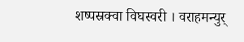शष्पस्रक्वा विघस्वरी । वराहमन्युर्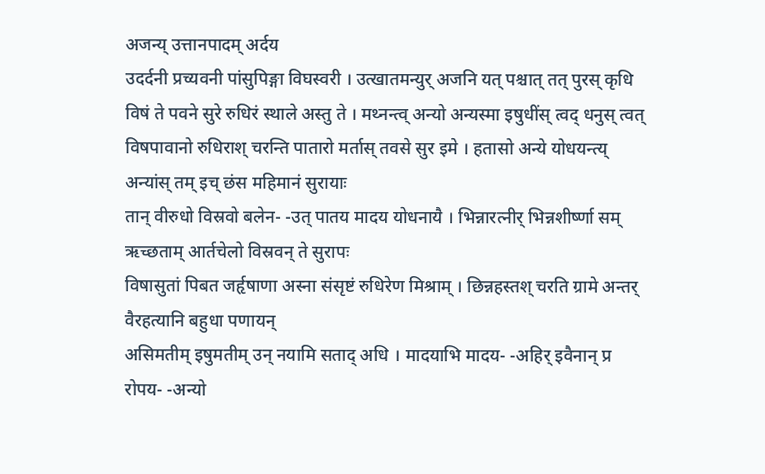अजन्य् उत्तानपादम् अर्दय
उदर्दनी प्रच्यवनी पांसुपिङ्गा विघस्वरी । उत्खातमन्युर् अजनि यत् पश्चात् तत् पुरस् कृधि
विषं ते पवने सुरे रुधिरं स्थाले अस्तु ते । मथ्नन्त्व् अन्यो अन्यस्मा इषुधींस् त्वद् धनुस् त्वत्
विषपावानो रुधिराश् चरन्ति पातारो मर्तास् तवसे सुर इमे । हतासो अन्ये योधयन्त्य् अन्यांस् तम् इच् छंस महिमानं सुरायाः
तान् वीरुधो विस्रवो बलेन- -उत् पातय मादय योधनायै । भिन्नारत्नीर् भिन्नशीर्ष्णा सम् ऋच्छताम् आर्तचेलो विस्रवन् ते सुरापः
विषासुतां पिबत जर्हृषाणा अस्ना संसृष्टं रुधिरेण मिश्राम् । छिन्नहस्तश् चरति ग्रामे अन्तर् वैरहत्यानि बहुधा पणायन्
असिमतीम् इषुमतीम् उन् नयामि सताद् अधि । मादयाभि मादय- -अहिर् इवैनान् प्र रोपय- -अन्यो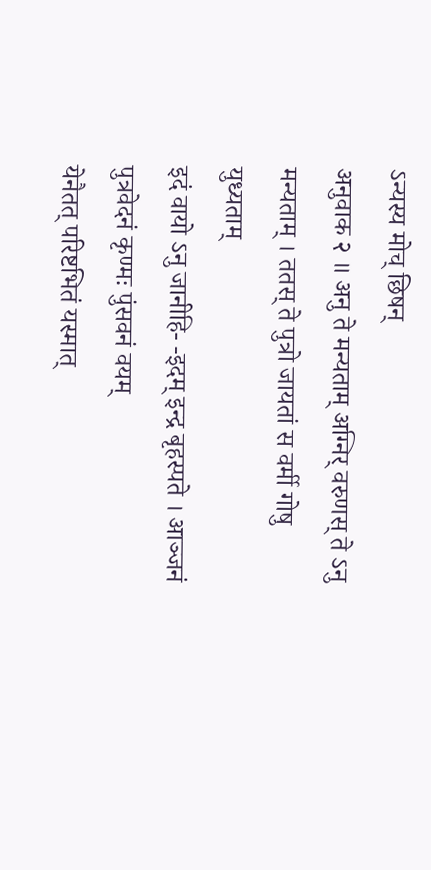ऽन्यस्य मोच् छिषन्
अनुवाक २ ॥ अनु ते मन्यताम् अग्निर् वरुणस् ते ऽनु मन्यताम् । ततस् ते पुत्रो जायतां स वर्मी गोषु युध्यताम्
इदं वायो ऽनु जानीहि- -इदम् इन्द्र बृहस्पते । आञ्जनं पुत्रवेदनं कृण्मः पुंसवनं वयम्
येनैतत् परिष्टभितं यस्मात्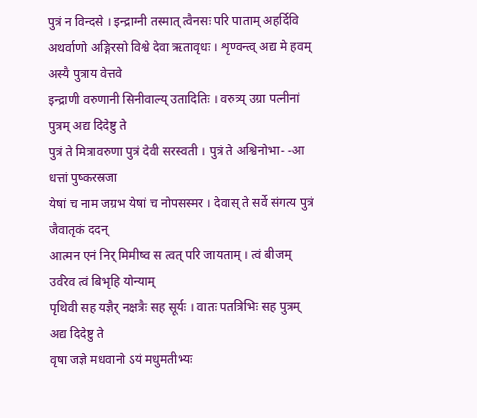पुत्रं न विन्दसे । इन्द्राग्नी तस्मात् त्वैनसः परि पाताम् अहर्दिवि
अथर्वाणो अङ्गिरसो विश्वे देवा ऋतावृधः । शृण्वन्त्व् अद्य मे हवम् अस्यै पुत्राय वेत्तवे
इन्द्राणी वरुणानी सिनीवाल्य् उतादितिः । वरुत्र्य् उग्रा पत्नीनां पुत्रम् अद्य दिदेष्टु ते
पुत्रं ते मित्रावरुणा पुत्रं देवी सरस्वती । पुत्रं ते अश्विनोभा- -आ धत्तां पुष्करस्रजा
येषां च नाम जग्रभ येषां च नोपसस्मर । देवास् ते सर्वे संगत्य पुत्रं जैवातृकं ददन्
आत्मन एनं निर् मिमीष्व स त्वत् परि जायताम् । त्वं बीजम् उर्वरेव त्वं बिभृहि योन्याम्
पृथिवी सह यज्ञैर् नक्षत्रैः सह सूर्यः । वातः पतत्रिभिः सह पुत्रम् अद्य दिदेष्टु ते
वृषा जज्ञे मधवानो ऽयं मधुमतीभ्यः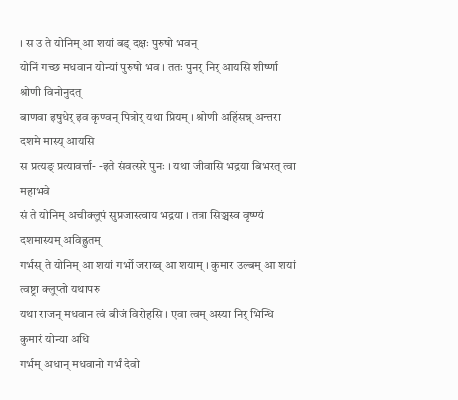। स उ ते योनिम् आ शयां बड् दक्षः पुरुषो भवन्
योनिं गच्छ मधवान योन्यां पुरुषो भव । ततः पुनर् निर् आयसि शीर्ष्णा श्रोणी विनोनुदत्
बाणवा इषुधेर् इव कृण्वन् पित्रोर् यथा प्रियम् । श्रोणी अहिंसन्न् अन्तरा दशमे मास्य् आयसि
स प्रत्यङ् प्रत्यावर्त्ता- -इते संवत्सरे पुनः । यथा जीवासि भद्रया बिभरत् त्वा महाभवे
सं ते योनिम् अचीक्ल्̥पं सुप्रजास्त्वाय भद्रया । तत्रा सिञ्चस्व वृष्ण्यं दशमास्यम् अविह्रुतम्
गर्भस् ते योनिम् आ शयां गर्भो जराय्व् आ शयाम् । कुमार उल्बम् आ शयां त्वष्ट्रा क्ल्̥प्तो यथापरु
यथा राजन् मधवान त्वं बीजं विरोहसि । एवा त्वम् अस्या निर् भिन्धि कुमारं योन्या अधि
गर्भम् अधान् मधवानो गर्भं देवो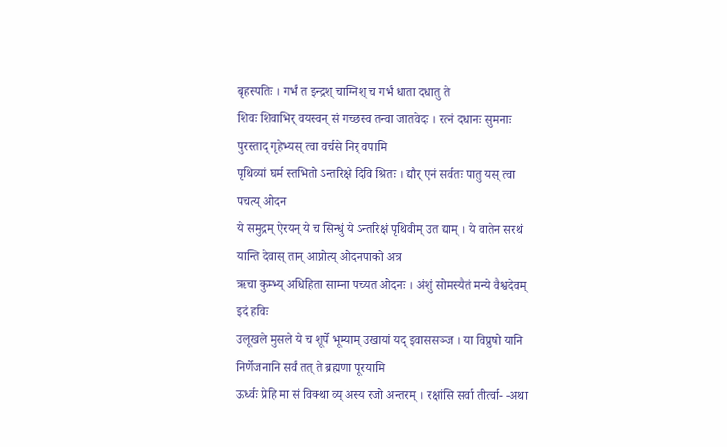बृहस्पतिः । गर्भं त इन्द्रश् चाग्निश् च गर्भं धाता दधातु ते
शिवः शिवाभिर् वयस्वन् सं गच्छस्व तन्वा जातवेदः । रत्नं दधानः सुमनाः पुरस्ताद् गृहेभ्यस् त्वा वर्चसे निर् वपामि
पृथिव्यां घर्म स्तभितो ऽन्तरिक्षे दिवि श्रितः । द्यौर् एनं सर्वतः पातु यस् त्वा पचत्य् ओदन
ये समुद्रम् ऐरयन् ये च सिन्धुं ये ऽन्तरिक्षं पृथिवीम् उत द्याम् । ये वातेन सरथं यान्ति देवास् तान् आप्नोत्य् ओदनपाको अत्र
ऋचा कुम्भ्य् अधिहिता साम्ना पच्यत ओदनः । अंशुं सोमस्यैतं मन्ये वैश्वदेवम् इदं हविः
उलूखले मुसले ये च शूर्पे भूम्याम् उखायां यद् इवाससञ्ज । या विप्रुषो यानि निर्णेजनानि सर्वं तत् ते ब्रह्मणा पूरयामि
ऊर्ध्वः प्रेहि मा सं विक्था व्य् अस्य रजो अन्तरम् । रक्षांसि सर्वा तीर्त्वा- -अथा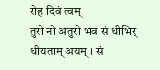रोह दिवं त्वम्
तुरो नो अतुरो भव सं धीभिर् धीयताम् अयम् । सं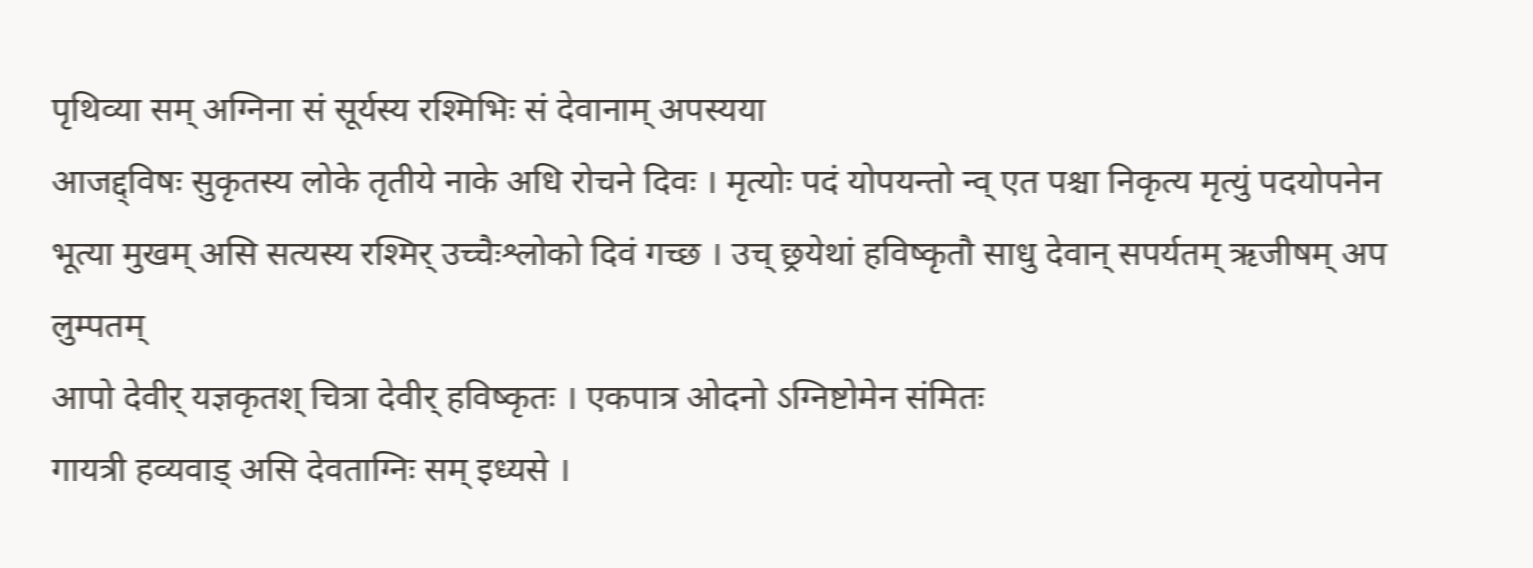पृथिव्या सम् अग्निना सं सूर्यस्य रश्मिभिः सं देवानाम् अपस्यया
आजद्द्विषः सुकृतस्य लोके तृतीये नाके अधि रोचने दिवः । मृत्योः पदं योपयन्तो न्व् एत पश्चा निकृत्य मृत्युं पदयोपनेन
भूत्या मुखम् असि सत्यस्य रश्मिर् उच्चैःश्लोको दिवं गच्छ । उच् छ्रयेथां हविष्कृतौ साधु देवान् सपर्यतम् ऋजीषम् अप लुम्पतम्
आपो देवीर् यज्ञकृतश् चित्रा देवीर् हविष्कृतः । एकपात्र ओदनो ऽग्निष्टोमेन संमितः
गायत्री हव्यवाड् असि देवताग्निः सम् इध्यसे ।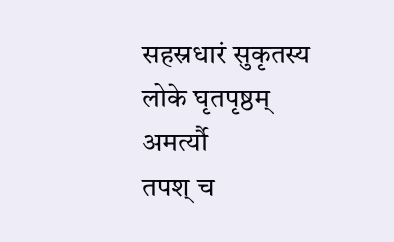सहस्रधारं सुकृतस्य लोके घृतपृष्ठम् अमर्त्यौ
तपश् च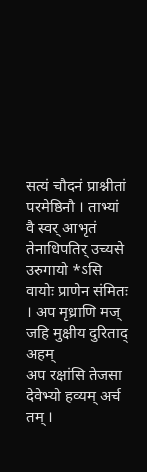सत्यं चौदनं प्राश्नीतां परमेष्ठिनौ । ताभ्यां वै स्वर् आभृतं तेनाधिपतिर् उच्यसे
उरुगायो *ऽसि वायोः प्राणेन संमितः । अप मृध्राणि मज् जहि मुक्षीय दुरिताद् अहम्
अप रक्षांसि तेजसा देवेभ्यो हव्यम् अर्च तम् ।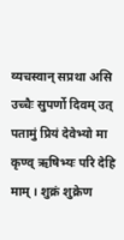व्यचस्वान् सप्रथा असि
उच्चैः सुपर्णो दिवम् उत् पतामुं प्रियं देवेभ्यो मा कृण्व् ऋषिभ्यः परि देहि माम् । शुक्रं शुक्रेण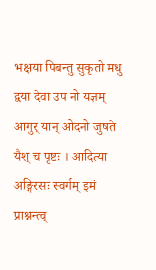भक्षया पिबन्तु सुकृतो मधु
द्वया देवा उप नो यज्ञम् आगुर् यान् ओदनो जुषते यैश् च पृष्टः । आदित्या अङ्गिरसः स्वर्गम् इमं प्राश्नन्त्व्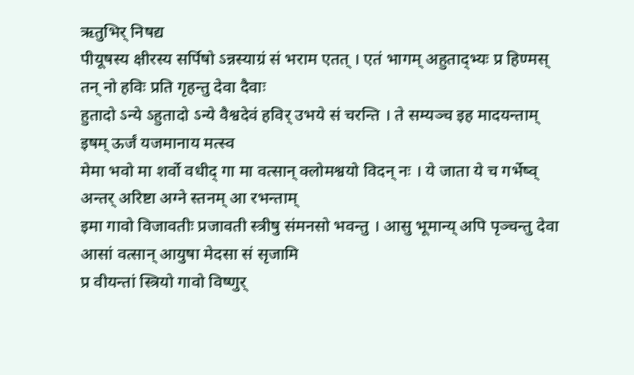ऋतुभिर् निषद्य
पीयूषस्य क्षीरस्य सर्पिषो ऽन्नस्याग्रं सं भराम एतत् । एतं भागम् अहुताद्भ्यः प्र हिण्मस् तन् नो हविः प्रति गृहन्तु देवा दैवाः
हुतादो ऽन्ये ऽहुतादो ऽन्ये वैश्वदेवं हविर् उभये सं चरन्ति । ते सम्यञ्च इह मादयन्ताम् इषम् ऊर्जं यजमानाय मत्स्व
मेमा भवो मा शर्वो वधीद् गा मा वत्सान् क्लोमश्वयो विदन् नः । ये जाता ये च गर्भेष्व् अन्तर् अरिष्टा अग्ने स्तनम् आ रभन्ताम्
इमा गावो विजावतीः प्रजावती स्त्रीषु संमनसो भवन्तु । आसु भूमान्य् अपि पृञ्चन्तु देवा आसां वत्सान् आयुषा मेदसा सं सृजामि
प्र वीयन्तां स्त्रियो गावो विष्णुर्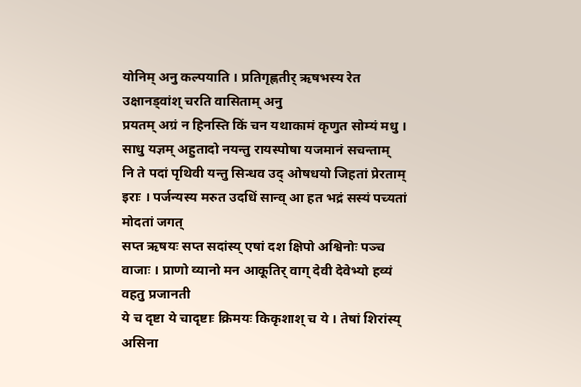योनिम् अनु कल्पयाति । प्रतिगृह्णतीर् ऋषभस्य रेत उक्षानड्वांश् चरति वासिताम् अनु
प्रयतम् अग्रं न हिनस्ति किं चन यथाकामं कृणुत सोम्यं मधु । साधु यज्ञम् अहुतादो नयन्तु रायस्पोषा यजमानं सचन्ताम्
नि ते पदां पृथिवी यन्तु सिन्धव उद् ओषधयो जिहतां प्रेरताम् इराः । पर्जन्यस्य मरुत उदधिं सान्व् आ हत भद्रं सस्यं पच्यतां मोदतां जगत्
सप्त ऋषयः सप्त सदांस्य् एषां दश क्षिपो अश्विनोः पञ्च वाजाः । प्राणो व्यानो मन आकूतिर् वाग् देवी देवेभ्यो हव्यं वहतु प्रजानती
ये च दृष्टा ये चादृष्टाः क्रिमयः किकृशाश् च ये । तेषां शिरांस्य् असिना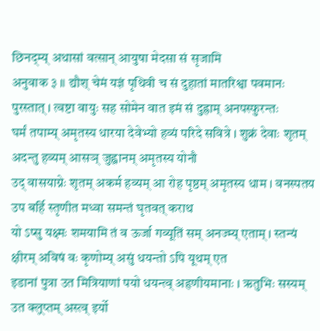छिनद्म्य् अथासां वत्सान् आयुषा मेदसा सं सृजामि
अनुवाक ३ ॥ द्यौश् चेमं यज्ञं पृथिवी च सं दुहातां मातरिश्वा पवमानः पुरस्तात् । त्वष्टा वायुः सह सोमेन वात इमं सं दुह्राम् अनपस्फुरन्तः
घर्मं तपाम्य् अमृतस्य धारया देवेभ्यो हव्यं परिदे सवित्रे । शुक्रं देवाः शृतम् अदन्तु हव्यम् आसञ् जुह्वानम् अमृतस्य योनौ
उद् वासयाग्नेः शृतम् अकर्म हव्यम् आ रोह पृष्ठम् अमृतस्य धाम । वनस्पतय उप बर्हि स्तृणीत मध्वा समन्तं घृतवत् कराथ
यो ऽप्सु यक्ष्मः शमयामि तं व ऊर्जा गव्यूतिं सम् अनज्म्य् एताम् । स्तन्यं क्षीरम् अविषं वः कृणोम्य् असुं धयन्तो ऽपि यूथम् एत
इडानां पुत्रा उत मित्रियाणां पयो धयन्त्व् अहृणीयमानाः । ऋतुभिः सस्यम् उत क्ल्̥प्तम् अस्त्व् इर्यो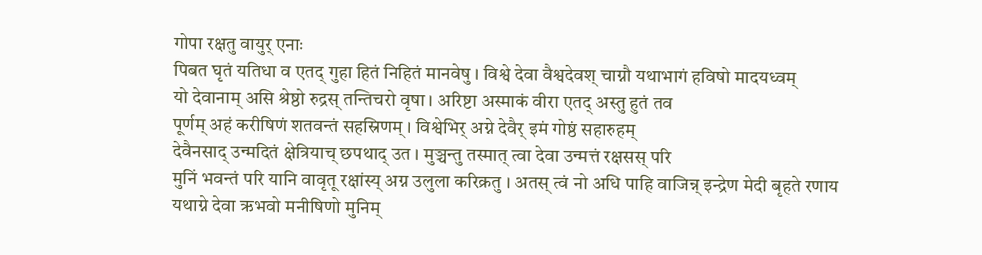गोपा रक्षतु वायुर् एनाः
पिबत घृतं यतिधा व एतद् गुहा हितं निहितं मानवेषु । विश्वे देवा वैश्वदेवश् चाग्नौ यथाभागं हविषो मादयध्वम्
यो देवानाम् असि श्रेष्ठो रुद्रस् तन्तिचरो वृषा । अरिष्टा अस्माकं वीरा एतद् अस्तु हुतं तव
पूर्णम् अहं करीषिणं शतवन्तं सहस्रिणम् । विश्वेभिर् अग्ने देवैर् इमं गोष्ठं सहारुहम्
देवैनसाद् उन्मदितं क्षेत्रियाच् छपथाद् उत । मुञ्चन्तु तस्मात् त्वा देवा उन्मत्तं रक्षसस् परि
मुनिं भवन्तं परि यानि वावृतू रक्षांस्य् अग्न उलुला करिक्रतु । अतस् त्वं नो अधि पाहि वाजिन्न् इन्द्रेण मेदी बृहते रणाय
यथाग्ने देवा ऋभवो मनीषिणो मुनिम्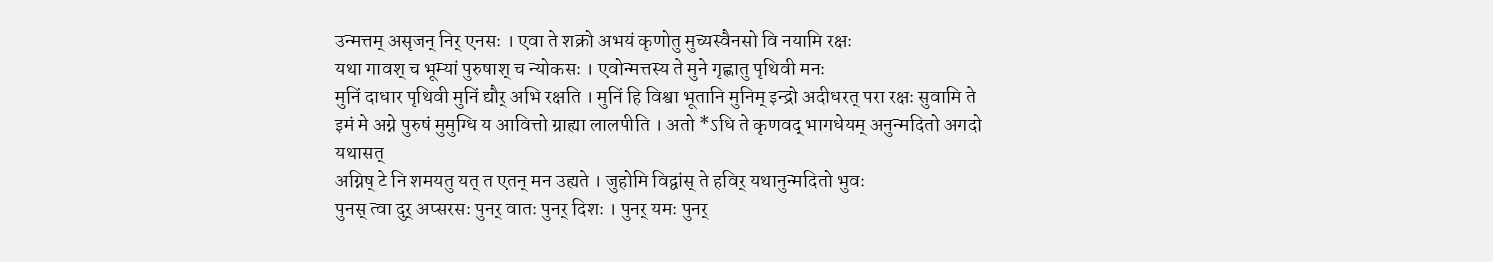उन्मत्तम् असृजन् निर् एनसः । एवा ते शक्रो अभयं कृणोतु मुच्यस्वैनसो वि नयामि रक्षः
यथा गावश् च भूम्यां पुरुषाश् च न्योकसः । एवोन्मत्तस्य ते मुने गृह्णातु पृथिवी मनः
मुनिं दाधार पृथिवी मुनिं द्यौर् अभि रक्षति । मुनिं हि विश्वा भूतानि मुनिम् इन्द्रो अदीधरत् परा रक्षः सुवामि ते
इमं मे अग्ने पुरुषं मुमुग्धि य आवित्तो ग्राह्या लालपीति । अतो *ऽधि ते कृणवद् भागधेयम् अनुन्मदितो अगदो यथासत्
अग्निष् टे नि शमयतु यत् त एतन् मन उह्यते । जुहोमि विद्वांस् ते हविर् यथानुन्मदितो भुवः
पुनस् त्वा दुर् अप्सरसः पुनर् वातः पुनर् दिशः । पुनर् यमः पुनर्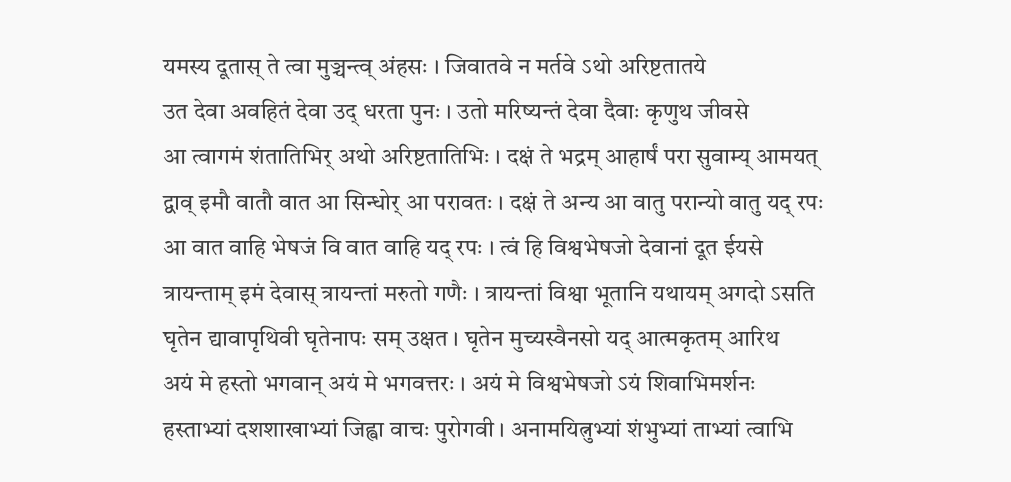यमस्य दूतास् ते त्वा मुञ्चन्त्व् अंहसः । जिवातवे न मर्तवे ऽथो अरिष्टतातये
उत देवा अवहितं देवा उद् धरता पुनः । उतो मरिष्यन्तं देवा दैवाः कृणुथ जीवसे
आ त्वागमं शंतातिभिर् अथो अरिष्टतातिभिः । दक्षं ते भद्रम् आहार्षं परा सुवाम्य् आमयत्
द्वाव् इमौ वातौ वात आ सिन्धोर् आ परावतः । दक्षं ते अन्य आ वातु परान्यो वातु यद् रपः
आ वात वाहि भेषजं वि वात वाहि यद् रपः । त्वं हि विश्वभेषजो देवानां दूत ईयसे
त्रायन्ताम् इमं देवास् त्रायन्तां मरुतो गणैः । त्रायन्तां विश्वा भूतानि यथायम् अगदो ऽसति
घृतेन द्यावापृथिवी घृतेनापः सम् उक्षत । घृतेन मुच्यस्वैनसो यद् आत्मकृतम् आरिथ
अयं मे हस्तो भगवान् अयं मे भगवत्तरः । अयं मे विश्वभेषजो ऽयं शिवाभिमर्शनः
हस्ताभ्यां दशशाखाभ्यां जिह्वा वाचः पुरोगवी । अनामयित्नुभ्यां शंभुभ्यां ताभ्यां त्वाभि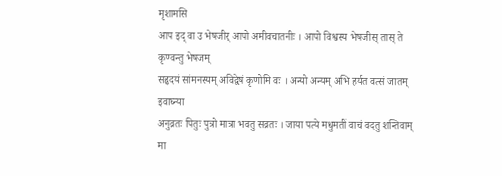मृशामसि
आप इद् वा उ भेषजीर् आपो अमीवचातनीः । आपो विश्वस्य भेषजीस् तास् ते कृण्वन्तु भेषजम्
सहृदयं सांमनस्यम् अविद्वेषं कृणोमि वः । अन्यो अन्यम् अभि हर्यत वत्सं जातम् इवाघ्न्या
अनुव्रतः पितुः पुत्रो मात्रा भवतु सव्रतः । जाया पत्ये मधुमतीं वाचं वदतु शन्तिवाम्
मा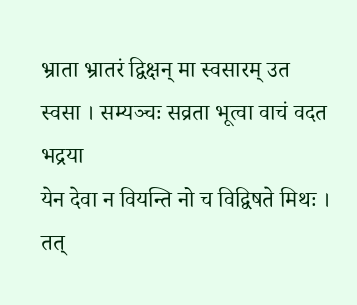भ्राता भ्रातरं द्विक्षन् मा स्वसारम् उत स्वसा । सम्यञ्चः सव्रता भूत्वा वाचं वदत भद्रया
येन देवा न वियन्ति नो च विद्विषते मिथः । तत्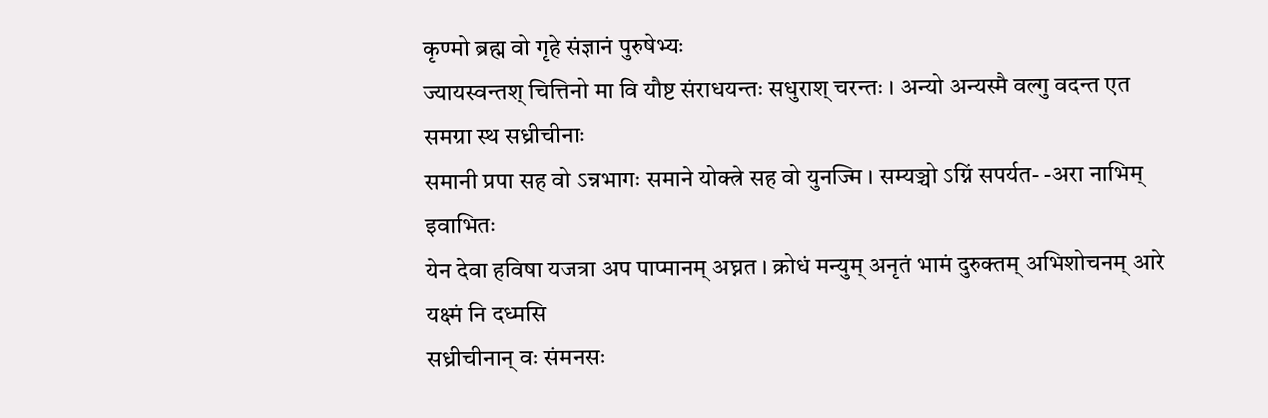कृण्मो ब्रह्म वो गृहे संज्ञानं पुरुषेभ्यः
ज्यायस्वन्तश् चित्तिनो मा वि यौष्ट संराधयन्तः सधुराश् चरन्तः । अन्यो अन्यस्मै वल्गु वदन्त एत समग्रा स्थ सध्रीचीनाः
समानी प्रपा सह वो ऽन्नभागः समाने योक्त्रे सह वो युनज्मि । सम्यञ्चो ऽग्निं सपर्यत- -अरा नाभिम् इवाभितः
येन देवा हविषा यजत्रा अप पाप्मानम् अघ्नत । क्रोधं मन्युम् अनृतं भामं दुरुक्तम् अभिशोचनम् आरे यक्ष्मं नि दध्मसि
सध्रीचीनान् वः संमनसः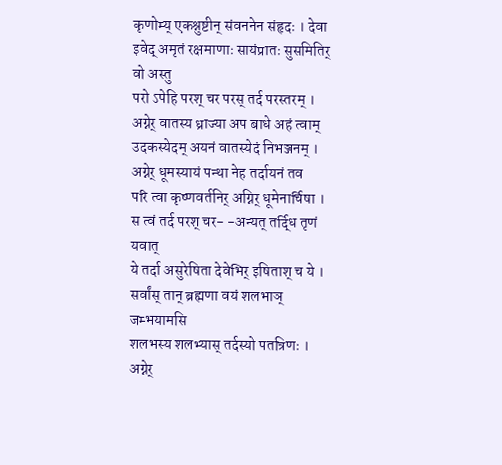कृणोम्य् एकश्नुष्टीन् संवननेन संहृदः । देवा इवेद् अमृतं रक्षमाणाः सायंप्रातः सुसमितिर् वो अस्तु
परो ऽपेहि परश् चर परस् तर्द परस्तरम् । अग्नेर् वातस्य ध्राज्या अप बाधे अहं त्वाम्
उदकस्येदम् अयनं वातस्येदं निभञ्जनम् । अग्नेर् धूमस्यायं पन्था नेह तर्दायनं तव
परि त्वा कृष्णवर्तनिर् अग्निर् धूमेनार्चिषा । स त्वं तर्द परश् चर- -अन्यत् तर्द्धि तृणं यवात्
ये तर्दा असुरेषिता देवेभिर् इषिताश् च ये । सर्वांस् तान् ब्रह्मणा वयं शलभाञ् जम्भयामसि
शलभस्य शलभ्यास् तर्दस्यो पतत्रिणः । अग्नेर्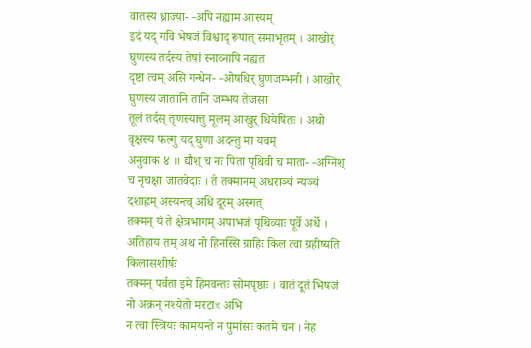वातस्य ध्राज्या- -अपि नह्याम आस्यम्
इदं यद् गवि भेषजं विश्वाद् रूपात् समाभृतम् । आखोर् घुणस्य तर्दस्य तेषां स्नाव्नापि नह्यत
दृष्टा त्वम् असि गन्धेन- -ओषधिर् घुणजम्भनी । आखोर् घुणस्य जातानि तानि जम्भय तेजसा
तूलं तर्दस् तृणस्यात्तु मूलम् आखुर् धियेषितः । अथो वृक्षस्य फल्गु यद् घुणा अदन्तु मा यवम्
अनुवाक ४ ॥ द्यौश् च नः पिता पृथिवी च माता- -अग्निश् च नृचक्षा जातवेदाः । ते तक्मानम् अधराञ्चं न्यञ्चं दशाह्नम् अस्यन्त्व् अधि दूरम् अस्मत्
तक्मन् यं ते क्षेत्रभागम् अपाभजं पृथिव्याः पूर्वे अर्धे । अतिहाय तम् अथ नो हिनस्सि ग्राहिः किल त्वा ग्रहीष्यति किलासशीर्षः
तक्मन् पर्वता इमे हिमवन्तः सोमपृष्ठाः । वातं दूतं भिषजं नो अक्रन् नश्येतो मरटाꣳ अभि
न त्वा स्त्रियः कामयन्ते न पुमांसः कतमे चन । नेह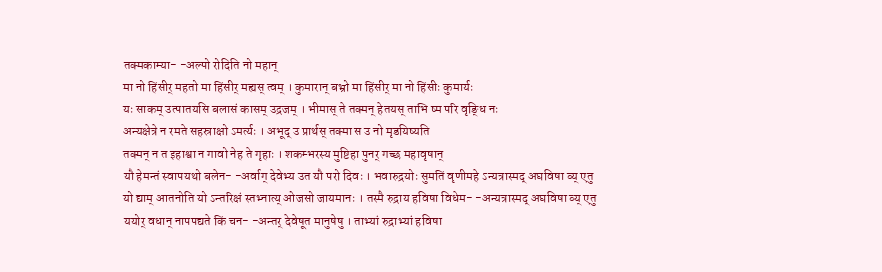तक्मकाम्या- -अल्पो रोदिति नो महान्
मा नो हिंसीर् महतो मा हिंसीर् मह्यस् त्वम् । कुमारान् बभ्रो मा हिंसीर् मा नो हिंसीः कुमार्यः
यः साकम् उत्पातयसि बलासं कासम् उद्रजम् । भीमास् ते तक्मन् हेतयस् ताभि ष्म परि वृङ्धि नः
अन्यक्षेत्रे न रमते सहस्राक्षो ऽमर्त्यः । अभूद् उ प्रार्थस् तक्मा स उ नो मृडयिष्यति
तक्मन् न त इहाश्वा न गावो नेह ते गृहाः । शकम्भरस्य मुष्टिहा पुनर् गच्छ महावृषान्
यौ हेमन्तं स्वापयथो बलेन- -अर्वाग् देवेभ्य उत यौ परो दिवः । भवारुद्रयोः सुमतिं वृणीमहे ऽन्यत्रास्मद् अघविषा व्य् एतु
यो द्याम् आतनोति यो ऽन्तरिक्षं स्तभ्नात्य् ओजसो जायमानः । तस्मै रुद्राय हविषा विधेम- -अन्यत्रास्मद् अघविषा व्य् एतु
ययोर् वधान् नापपद्यते किं चन- -अन्तर् देवेषूत मानुषेषु । ताभ्यां रुद्राभ्यां हविषा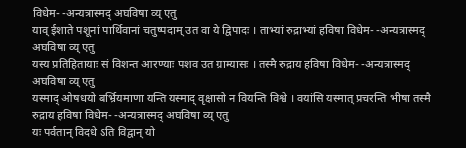विधेम- -अन्यत्रास्मद् अघविषा व्य् एतु
याव् ईशाते पशूनां पार्थिवानां चतुष्पदाम् उत वा ये द्विपादः । ताभ्यां रुद्राभ्यां हविषा विधेम- -अन्यत्रास्मद् अघविषा व्य् एतु
यस्य प्रतिहितायाः सं विशन्त आरण्याः पशव उत ग्राम्यासः । तस्मै रुद्राय हविषा विधेम- -अन्यत्रास्मद् अघविषा व्य् एतु
यस्माद् ओषधयो बर्भ्रियमाणा यन्ति यस्माद् वृक्षासो न वियन्ति विश्वे । वयांसि यस्मात् प्रचरन्ति भीषा तस्मै रुद्राय हविषा विधेम- -अन्यत्रास्मद् अघविषा व्य् एतु
यः पर्वतान् विदधे ऽति विद्वान् यो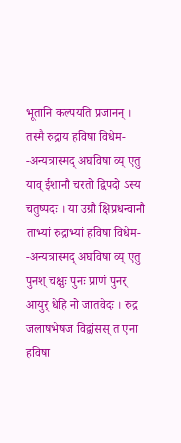भूतानि कल्पयति प्रजानन् । तस्मै रुद्राय हविषा विधेम- -अन्यत्रास्मद् अघविषा व्य् एतु
याव् ईशानौ चरतो द्विपदो ऽस्य चतुष्पदः । या उग्रौ क्षिप्रधन्वानौ ताभ्यां रुद्राभ्यां हविषा विधेम- -अन्यत्रास्मद् अघविषा व्य् एतु
पुनश् चक्षुः पुनः प्राणं पुनर् आयुर् धेहि नो जातवेदः । रुद्र जलाषभेषज विद्वांसस् त एना हविषा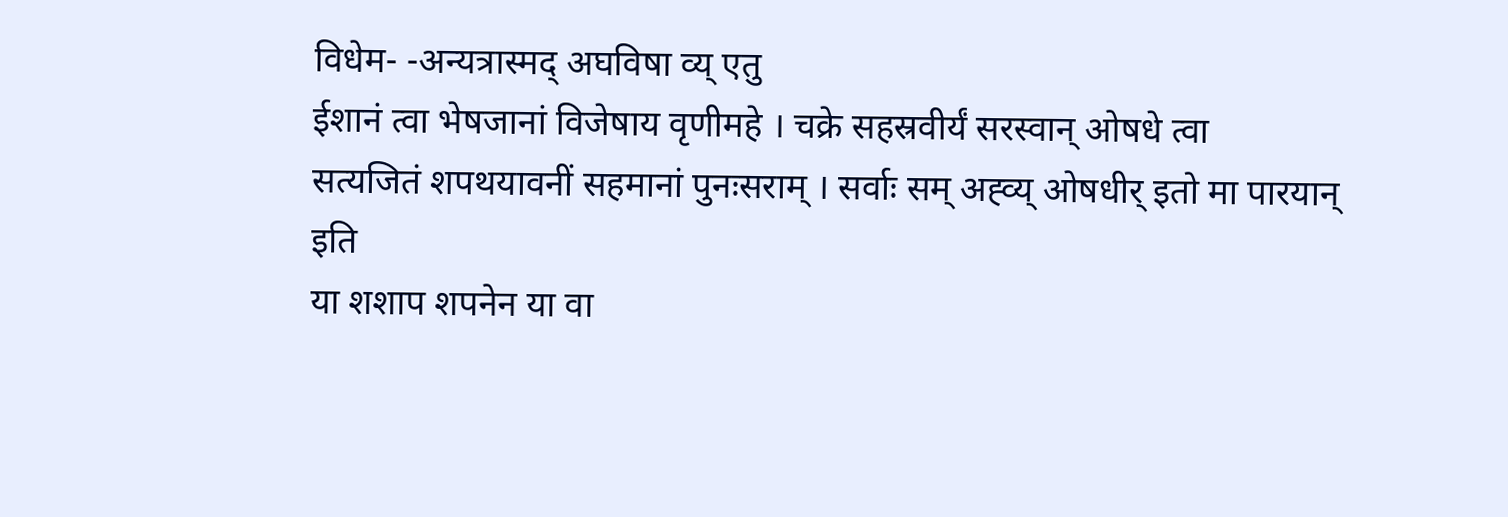विधेम- -अन्यत्रास्मद् अघविषा व्य् एतु
ईशानं त्वा भेषजानां विजेषाय वृणीमहे । चक्रे सहस्रवीर्यं सरस्वान् ओषधे त्वा
सत्यजितं शपथयावनीं सहमानां पुनःसराम् । सर्वाः सम् अह्व्य् ओषधीर् इतो मा पारयान् इति
या शशाप शपनेन या वा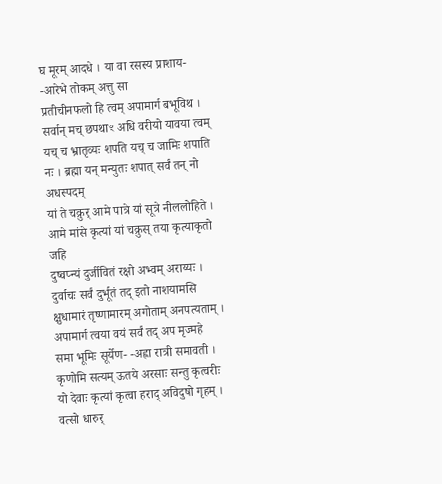घ मूरम् आदधे । या वा रसस्य प्राशाय- -आरेभे तोकम् अत्तु सा
प्रतीचीनफलो हि त्वम् अपामार्ग बभूविथ । सर्वान् मच् छपथाꣳ अधि वरीयो यावया त्वम्
यच् च भ्रातृव्यः शपति यच् च जामिः शपाति नः । ब्रह्मा यन् मन्युतः शपात् सर्वं तन् नो अधस्पदम्
यां ते चक्रुर् आमे पात्रे यां सूत्रे नीललोहिते । आमे मांसे कृत्यां यां चक्रुस् तया कृत्याकृतो जहि
दुष्वप्न्यं दुर्जीवितं रक्षो अभ्वम् अराय्यः । दुर्वाचः सर्वं दुर्भूतं तद् इतो नाशयामसि
क्षुधामारं तृष्णामारम् अगोताम् अनपत्यताम् । अपामार्ग त्वया वयं सर्वं तद् अप मृज्महे
समा भूमिः सूर्येण- -अह्ना रात्री समावती । कृणोमि सत्यम् ऊतये अरसाः सन्तु कृत्वरीः
यो देवाः कृत्यां कृत्वा हराद् अविदुषो गृहम् । वत्सो धारुर्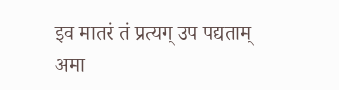इव मातरं तं प्रत्यग् उप पद्यताम्
अमा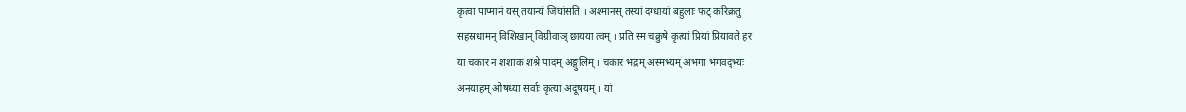कृत्वा पाप्मानं यस् तयान्यं जिघांसति । अश्मानस् तस्यां दग्धायां बहुलाः फट् करिक्रतु
सहस्रधामन् विशिखान् विग्रीवाञ् छायया त्वम् । प्रति स्म चक्रुषे कृत्यां प्रियां प्रियावते हर
या चकार न शशाक शश्रे पादम् अङ्गुलिम् । चकार भद्रम् अस्मभ्यम् अभगा भगवद्भ्यः
अनयाहम् ओषध्या सर्वाः कृत्या अदूषयम् । यां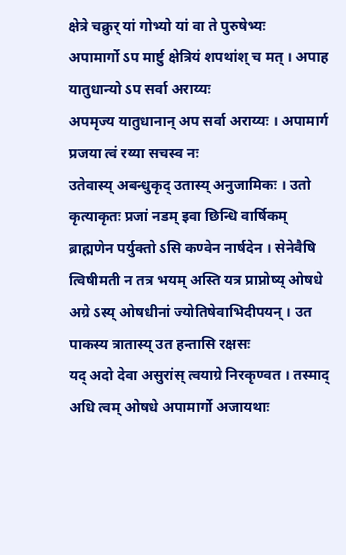क्षेत्रे चक्रुर् यां गोभ्यो यां वा ते पुरुषेभ्यः
अपामार्गो ऽप मार्ष्टु क्षेत्रियं शपथांश् च मत् । अपाह यातुधान्यो ऽप सर्वा अराय्यः
अपमृज्य यातुधानान् अप सर्वा अराय्यः । अपामार्ग प्रजया त्वं रय्या सचस्व नः
उतेवास्य् अबन्धुकृद् उतास्य् अनुजामिकः । उतो कृत्याकृतः प्रजां नडम् इवा छिन्धि वार्षिकम्
ब्राह्मणेन पर्युक्तो ऽसि कण्वेन नार्षदेन । सेनेवैषि त्विषीमती न तत्र भयम् अस्ति यत्र प्राप्नोष्य् ओषधे
अग्रे ऽस्य् ओषधीनां ज्योतिषेवाभिदीपयन् । उत पाकस्य त्रातास्य् उत हन्तासि रक्षसः
यद् अदो देवा असुरांस् त्वयाग्रे निरकृण्वत । तस्माद् अधि त्वम् ओषधे अपामार्गो अजायथाः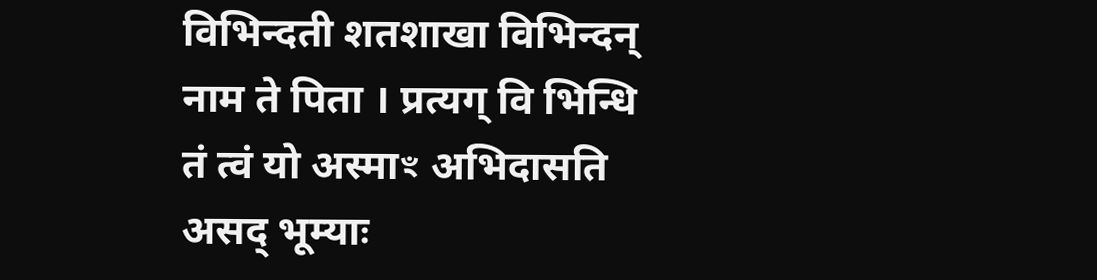विभिन्दती शतशाखा विभिन्दन् नाम ते पिता । प्रत्यग् वि भिन्धि तं त्वं यो अस्माꣳ अभिदासति
असद् भूम्याः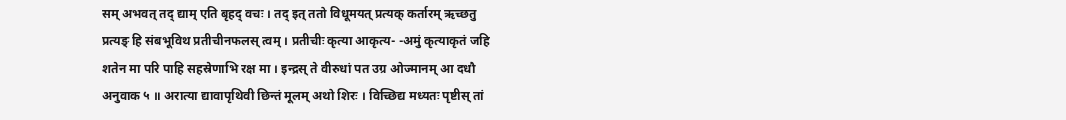सम् अभवत् तद् द्याम् एति बृहद् वचः । तद् इत् ततो विधूमयत् प्रत्यक् कर्तारम् ऋच्छतु
प्रत्यङ् हि संबभूविथ प्रतीचीनफलस् त्वम् । प्रतीचीः कृत्या आकृत्य- -अमुं कृत्याकृतं जहि
शतेन मा परि पाहि सहस्रेणाभि रक्ष मा । इन्द्रस् ते वीरुधां पत उग्र ओज्मानम् आ दधौ
अनुवाक ५ ॥ अरात्या द्यावापृथिवी छिन्तं मूलम् अथो शिरः । विच्छिद्य मध्यतः पृष्टीस् तां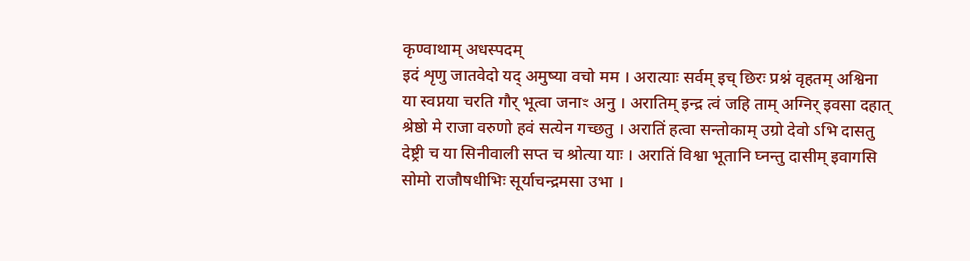कृण्वाथाम् अधस्पदम्
इदं शृणु जातवेदो यद् अमुष्या वचो मम । अरात्याः सर्वम् इच् छिरः प्रश्नं वृहतम् अश्विना
या स्वप्नया चरति गौर् भूत्वा जनाꣳ अनु । अरातिम् इन्द्र त्वं जहि ताम् अग्निर् इवसा दहात्
श्रेष्ठो मे राजा वरुणो हवं सत्येन गच्छतु । अरातिं हत्वा सन्तोकाम् उग्रो देवो ऽभि दासतु
देष्ट्री च या सिनीवाली सप्त च श्रोत्या याः । अरातिं विश्वा भूतानि घ्नन्तु दासीम् इवागसि
सोमो राजौषधीभिः सूर्याचन्द्रमसा उभा ।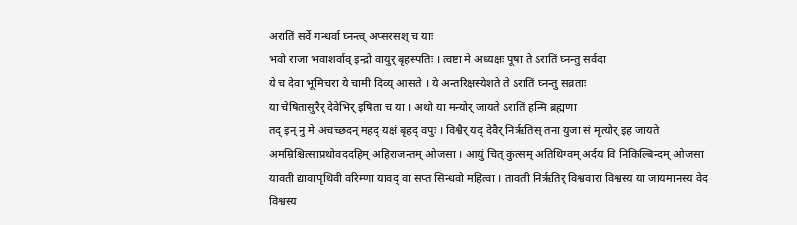अरातिं सर्वे गन्धर्वा घ्नन्त्व् अप्सरसश् च याः
भवो राजा भवाशर्वाव् इन्द्रो वायुर् बृहस्पतिः । त्वष्टा मे अध्यक्षः पूषा ते ऽरातिं घ्नन्तु सर्वदा
ये च देवा भूमिचरा ये चामी दिव्य् आसते । ये अन्तरिक्षस्येशते ते ऽरातिं घ्नन्तु सव्रताः
या चेषितासुरैर् देवेभिर् इषिता च या । अथो या मन्योर् जायते ऽरातिं हन्मि ब्रह्मणा
तद् इन् नु मे अचच्छदन् महद् यक्षं बृहद् वपुः । विश्वैर् यद् देवैर् निरृतिस् तना युजा सं मृत्योर् इह जायते
अमम्रिश्चित्साप्रथोवददहिम् अहिराजन्तम् ओजसा । आयुं चित् कुत्सम् अतिथिग्वम् अर्दय वि निकिल्बिन्दम् ओजसा
यावती द्यावापृथिवी वरिम्णा यावद् वा सप्त सिन्धवो महित्वा । तावती निरृतिर् विश्ववारा विश्वस्य या जायमानस्य वेद
विश्वस्य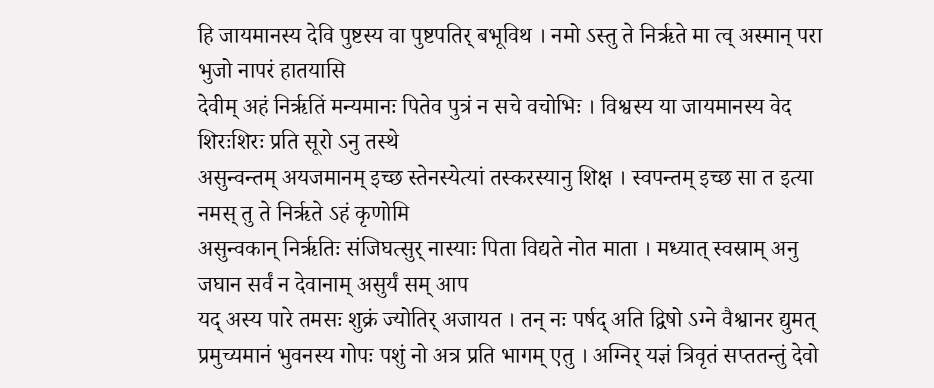हि जायमानस्य देवि पुष्टस्य वा पुष्टपतिर् बभूविथ । नमो ऽस्तु ते निरृते मा त्व् अस्मान् परा भुजो नापरं हातयासि
देवीम् अहं निरृतिं मन्यमानः पितेव पुत्रं न सचे वचोभिः । विश्वस्य या जायमानस्य वेद शिरःशिरः प्रति सूरो ऽनु तस्थे
असुन्वन्तम् अयजमानम् इच्छ स्तेनस्येत्यां तस्करस्यानु शिक्ष । स्वपन्तम् इच्छ सा त इत्या नमस् तु ते निरृते ऽहं कृणोमि
असुन्वकान् निरृतिः संजिघत्सुर् नास्याः पिता विद्यते नोत माता । मध्यात् स्वस्राम् अनु जघान सर्वं न देवानाम् असुर्यं सम् आप
यद् अस्य पारे तमसः शुक्रं ज्योतिर् अजायत । तन् नः पर्षद् अति द्विषो ऽग्ने वैश्वानर द्युमत्
प्रमुच्यमानं भुवनस्य गोपः पशुं नो अत्र प्रति भागम् एतु । अग्निर् यज्ञं त्रिवृतं सप्ततन्तुं देवो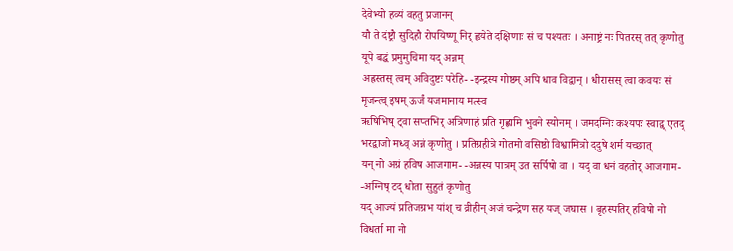देवेभ्यो हव्यं वहतु प्रजानन्
यौ ते दंष्ट्रौ सुदिहौ रोपयिष्णू निर् ह्वयेते दक्षिणाः सं च पश्यतः । अनाष्ट्रं नः पितरस् तत् कृणोतु यूपे बद्धं प्रमुमुचिमा यद् अन्नम्
अह्रस्तस् त्वम् अविदुष्टः परेहि- -इन्द्रस्य गोष्ठम् अपि धाव विद्वान् । धीरासस् त्वा कवयः सं मृजन्त्व् इषम् ऊर्जं यजमानाय मत्स्व
ऋषिभिष् ट्वा सप्तभिर् अत्रिणाहं प्रति गृह्णामि भुवने स्योनम् । जमदग्निः कश्यपः स्वाद्व् एतद् भरद्वाजो मध्व् अन्नं कृणोतु । प्रतिग्रहीत्रे गोतमो वसिष्ठो विश्वामित्रो ददुषे शर्म यच्छात्
यन् नो अग्रं हविष आजगाम- -अन्नस्य पात्रम् उत सर्पिषो वा । यद् वा धनं वहतोर् आजगाम- -अग्निष् टद् धोता सुहुतं कृणोतु
यद् आज्यं प्रतिजग्रभ यांश् च व्रीहीन् अजं चन्द्रेण सह यज् जघास । बृहस्पतिर् हविषो नो विधर्ता मा नो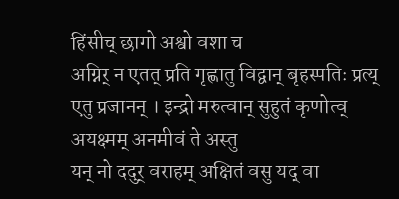हिंसीच् छागो अश्वो वशा च
अग्निर् न एतत् प्रति गृह्णातु विद्वान् बृहस्पतिः प्रत्य् एतु प्रजानन् । इन्द्रो मरुत्वान् सुहुतं कृणोत्व् अयक्ष्मम् अनमीवं ते अस्तु
यन् नो ददुर् वराहम् अक्षितं वसु यद् वा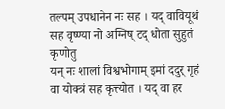तल्पम् उपधानेन नः सह । यद् वावियूथं सह वृष्ण्या नो अग्निष् टद् धोता सुहुतं कृणोतु
यन् नः शालां विश्वभोगाम् इमां ददुर् गृहं वा योक्त्रं सह कृत्त्योत । यद् वा हर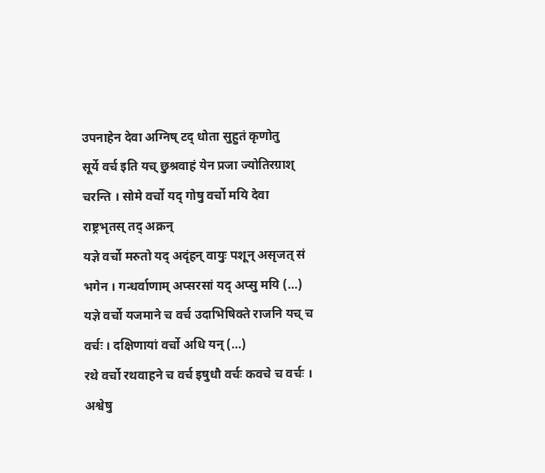उपनाहेन देवा अग्निष् टद् धोता सुहुतं कृणोतु
सूर्ये वर्च इति यच् छुश्रवाहं येन प्रजा ज्योतिरग्राश् चरन्ति । सोमे वर्चो यद् गोषु वर्चो मयि देवा राष्ट्रभृतस् तद् अक्रन्
यज्ञे वर्चो मरुतो यद् अदृंहन् वायुः पशून् असृजत् सं भगेन । गन्धर्वाणाम् अप्सरसां यद् अप्सु मयि (…)
यज्ञे वर्चो यजमाने च वर्च उदाभिषिक्ते राजनि यच् च वर्चः । दक्षिणायां वर्चो अधि यन् (…)
रथे वर्चो रथवाहने च वर्च इषुधौ वर्चः कवचे च वर्चः । अश्वेषु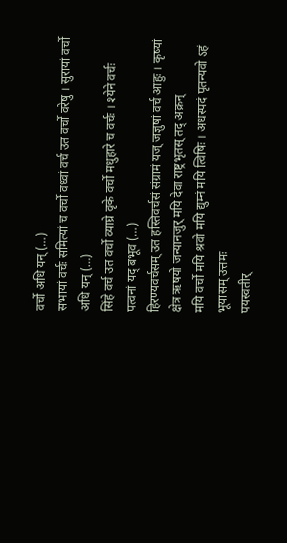वर्चो अधि यन् (…)
सभायां वर्चः समित्यां च वर्चो वध्वां वर्च उत वर्चो वरेषु । सुरायां वर्चो अधि यन् (…)
सिंहे वर्च उत वर्चो व्याघ्रे वृके वर्चो मधुहारे च वर्चः । श्येने वर्चः पत्वनां यद् बभूव (…)
हिरण्यवर्चसम् उत हस्तिवर्चसं संग्रामं यज् जज्ञुषां वर्च आहुः । कृष्यां क्षेत्र ऋषयो जन्यानजुर् मयि देवा राष्ट्रभृतस् तद् अक्रन्
मयि वर्चो मयि श्रवो मयि द्युम्नं मयि त्विषिः । अधस्पदं पृतन्यवो ऽहं भूयासम् उत्तमः
पयस्वतीर्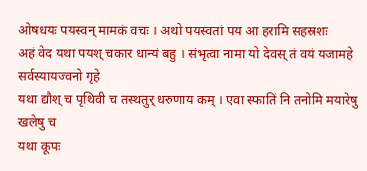ओषधयः पयस्वन् मामकं वचः । अथो पयस्वतां पय आ हरामि सहस्रशः
अहं वेद यथा पयश् चकार धान्यं बहु । संभृत्वा नामा यो देवस् तं वयं यजामहे सर्वस्यायज्वनो गृहे
यथा द्यौश् च पृथिवी च तस्थतुर् धरुणाय कम् । एवा स्फातिं नि तनोमि मयारेषु खलेषु च
यथा कूपः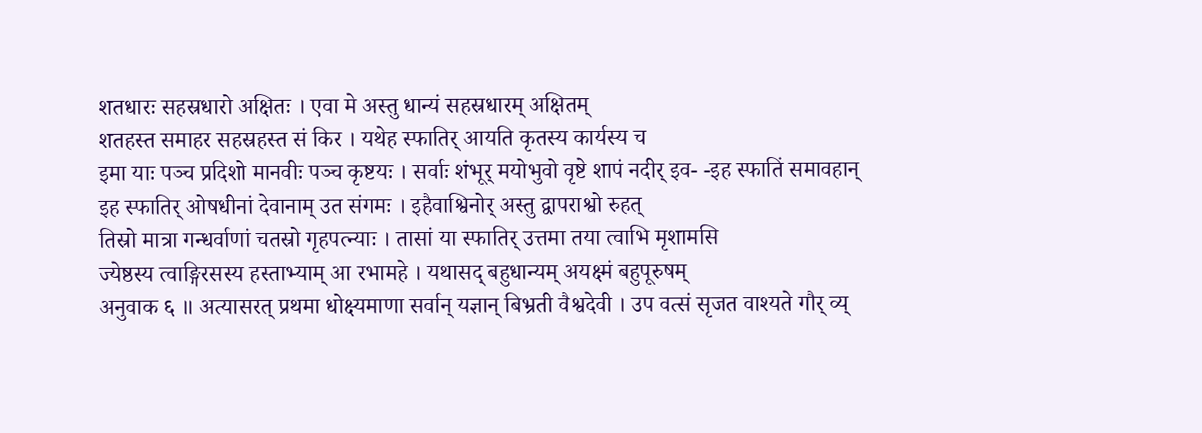शतधारः सहस्रधारो अक्षितः । एवा मे अस्तु धान्यं सहस्रधारम् अक्षितम्
शतहस्त समाहर सहस्रहस्त सं किर । यथेह स्फातिर् आयति कृतस्य कार्यस्य च
इमा याः पञ्च प्रदिशो मानवीः पञ्च कृष्टयः । सर्वाः शंभूर् मयोभुवो वृष्टे शापं नदीर् इव- -इह स्फातिं समावहान्
इह स्फातिर् ओषधीनां देवानाम् उत संगमः । इहैवाश्विनोर् अस्तु द्वापराश्वो रुहत्
तिस्रो मात्रा गन्धर्वाणां चतस्रो गृहपत्न्याः । तासां या स्फातिर् उत्तमा तया त्वाभि मृशामसि
ज्येष्ठस्य त्वाङ्गिरसस्य हस्ताभ्याम् आ रभामहे । यथासद् बहुधान्यम् अयक्ष्मं बहुपूरुषम्
अनुवाक ६ ॥ अत्यासरत् प्रथमा धोक्ष्यमाणा सर्वान् यज्ञान् बिभ्रती वैश्वदेवी । उप वत्सं सृजत वाश्यते गौर् व्य्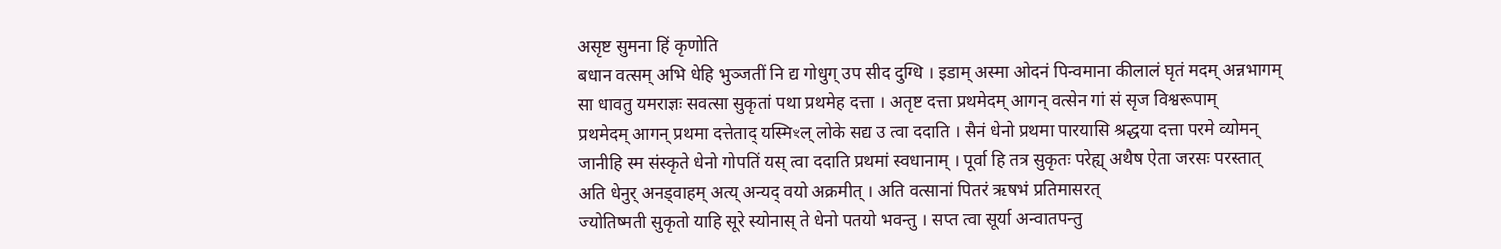असृष्ट सुमना हिं कृणोति
बधान वत्सम् अभि धेहि भुञ्जतीं नि द्य गोधुग् उप सीद दुग्धि । इडाम् अस्मा ओदनं पिन्वमाना कीलालं घृतं मदम् अन्नभागम्
सा धावतु यमराज्ञः सवत्सा सुकृतां पथा प्रथमेह दत्ता । अतृष्ट दत्ता प्रथमेदम् आगन् वत्सेन गां सं सृज विश्वरूपाम्
प्रथमेदम् आगन् प्रथमा दत्तेताद् यस्मिꣳल् लोके सद्य उ त्वा ददाति । सैनं धेनो प्रथमा पारयासि श्रद्धया दत्ता परमे व्योमन्
जानीहि स्म संस्कृते धेनो गोपतिं यस् त्वा ददाति प्रथमां स्वधानाम् । पूर्वा हि तत्र सुकृतः परेह्य् अथैष ऐता जरसः परस्तात्
अति धेनुर् अनड्वाहम् अत्य् अन्यद् वयो अक्रमीत् । अति वत्सानां पितरं ऋषभं प्रतिमासरत्
ज्योतिष्मती सुकृतो याहि सूरे स्योनास् ते धेनो पतयो भवन्तु । सप्त त्वा सूर्या अन्वातपन्तु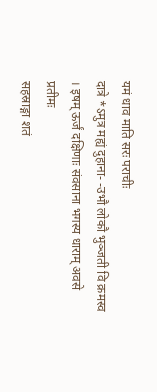यमं धाव माति सरः पराचीः
दात्रे *ऽमुत्र मह्यं दुहाना- -उभौ लोकौ भुञ्जती वि क्रमस्व । इषम् ऊर्जं दक्षिणाः संवसाना भगस्य धाराम् अवसे प्रतीमः
सहस्राङ्गा शतं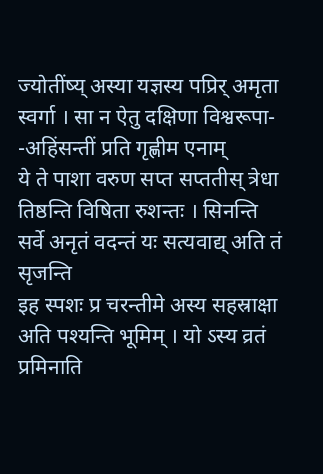ज्योतींष्य् अस्या यज्ञस्य पप्रिर् अमृता स्वर्गा । सा न ऐतु दक्षिणा विश्वरूपा- -अहिंसन्तीं प्रति गृह्णीम एनाम्
ये ते पाशा वरुण सप्त सप्ततीस् त्रेधा तिष्ठन्ति विषिता रुशन्तः । सिनन्ति सर्वे अनृतं वदन्तं यः सत्यवाद्य् अति तं सृजन्ति
इह स्पशः प्र चरन्तीमे अस्य सहस्राक्षा अति पश्यन्ति भूमिम् । यो ऽस्य व्रतं प्रमिनाति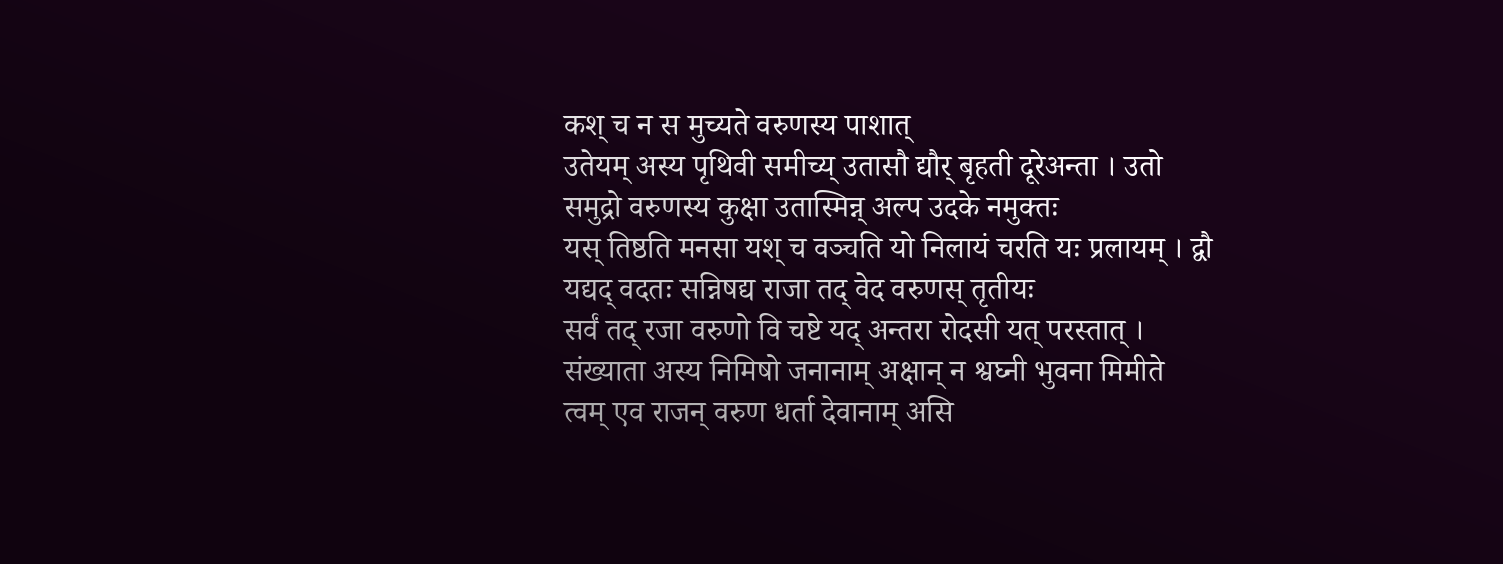कश् च न स मुच्यते वरुणस्य पाशात्
उतेयम् अस्य पृथिवी समीच्य् उतासौ द्यौर् बृहती दूरेअन्ता । उतो समुद्रो वरुणस्य कुक्षा उतास्मिन्न् अल्प उदके नमुक्तः
यस् तिष्ठति मनसा यश् च वञ्चति यो निलायं चरति यः प्रलायम् । द्वौ यद्यद् वदतः सन्निषद्य राजा तद् वेद वरुणस् तृतीयः
सर्वं तद् रजा वरुणो वि चष्टे यद् अन्तरा रोदसी यत् परस्तात् । संख्याता अस्य निमिषो जनानाम् अक्षान् न श्वघ्नी भुवना मिमीते
त्वम् एव राजन् वरुण धर्ता देवानाम् असि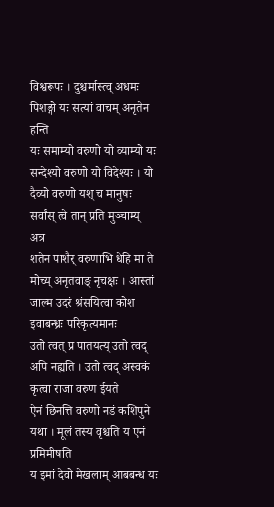विश्वरूपः । दुश्चर्मास्त्व् अधमः पिशङ्गो यः सत्यां वाचम् अनृतेन हन्ति
यः समाम्यो वरुणो यो व्याम्यो यः सन्देश्यो वरुणो यो विदेश्यः । यो दैव्यो वरुणो यश् च मानुषः सर्वांस् त्वे तान् प्रति मुञ्चाम्य् अत्र
शतेन पाशैर् वरुणाभि धेहि मा ते मोच्य् अनृतवाङ् नृचक्षः । आस्तां जाल्म उदरं श्रंसयित्वा कोश इवाबन्ध्रः परिकृत्यमानः
उतो त्वत् प्र पातयत्य् उतो त्वद् अपि नह्यति । उतो त्वद् अस्वकं कृत्वा राजा वरुण ईयते
ऐनं छिनत्ति वरुणो नडं कशिपुने यथा । मूलं तस्य वृश्चति य एनं प्रमिमीषति
य इमां देवो मेखलाम् आबबन्ध यः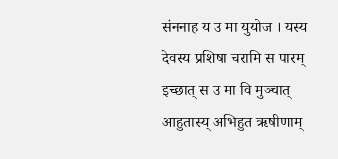संननाह य उ मा युयोज । यस्य देवस्य प्रशिषा चरामि स पारम् इच्छात् स उ मा वि मुञ्चात्
आहुतास्य् अभिहुत ऋषीणाम्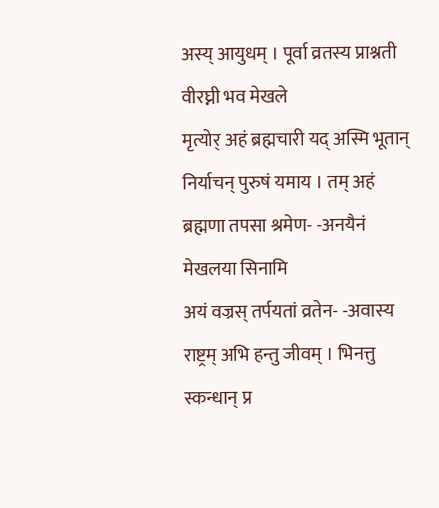अस्य् आयुधम् । पूर्वा व्रतस्य प्राश्नती वीरघ्नी भव मेखले
मृत्योर् अहं ब्रह्मचारी यद् अस्मि भूतान् निर्याचन् पुरुषं यमाय । तम् अहं ब्रह्मणा तपसा श्रमेण- -अनयैनं मेखलया सिनामि
अयं वज्रस् तर्पयतां व्रतेन- -अवास्य राष्ट्रम् अभि हन्तु जीवम् । भिनत्तु स्कन्धान् प्र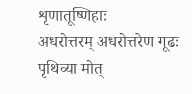शृणातूष्णिहाः
अधरोत्तरम् अधरोत्तरेण गूढः पृथिव्या मोत्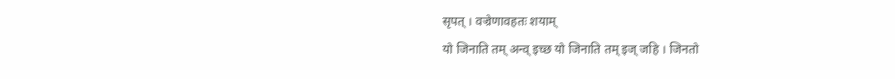सृपत् । वज्रेणावहतः शयाम्
यो जिनाति तम् अन्व् इच्छ यो जिनाति तम् इज् जहि । जिनतो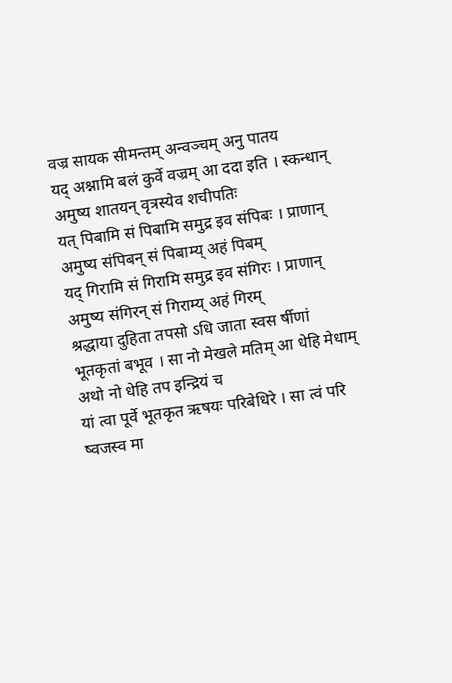वज्र सायक सीमन्तम् अन्वञ्चम् अनु पातय
यद् अश्नामि बलं कुर्वे वज्रम् आ ददा इति । स्कन्धान् अमुष्य शातयन् वृत्रस्येव शचीपतिः
यत् पिबामि सं पिबामि समुद्र इव संपिबः । प्राणान् अमुष्य संपिबन् सं पिबाम्य् अहं पिबम्
यद् गिरामि सं गिरामि समुद्र इव संगिरः । प्राणान् अमुष्य संगिरन् सं गिराम्य् अहं गिरम्
श्रद्धाया दुहिता तपसो ऽधि जाता स्वस र्षीणां भूतकृतां बभूव । सा नो मेखले मतिम् आ धेहि मेधाम् अथो नो धेहि तप इन्द्रियं च
यां त्वा पूर्वे भूतकृत ऋषयः परिबेधिरे । सा त्वं परि ष्वजस्व मा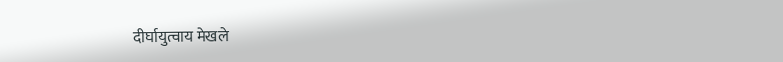दीर्घायुत्वाय मेखले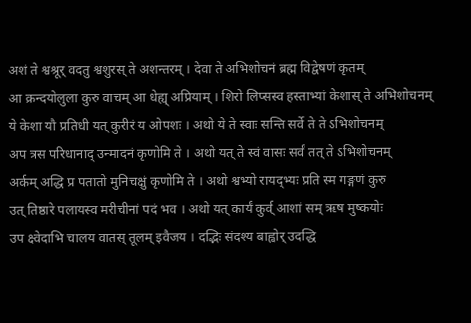अशं ते श्वश्रूर् वदतु श्वशुरस् ते अशन्तरम् । देवा ते अभिशोचनं ब्रह्म विद्वेषणं कृतम्
आ क्रन्दयोलुला कुरु वाचम् आ धेह्य् अप्रियाम् । शिरो लिप्सस्व हस्ताभ्यां केशास् ते अभिशोचनम्
ये केशा यौ प्रतिधी यत् कुरीरं य ओपशः । अथो ये ते स्वाः सन्ति सर्वे ते ते ऽभिशोचनम्
अप त्रस परिधानाद् उन्मादनं कृणोमि ते । अथो यत् ते स्वं वासः सर्वं तत् ते ऽभिशोचनम्
अर्कम् अद्धि प्र पतातो मुनिचक्षुं कृणोमि ते । अथो श्वभ्यो रायद्भ्यः प्रति स्म गङ्गणं कुरु
उत् तिष्ठारे पलायस्व मरीचीनां पदं भव । अथो यत् कार्यं कुर्व् आशां सम् ऋष मुष्कयोः
उप क्ष्वेदाभि चालय वातस् तूलम् इवैजय । दद्भिः संदश्य बाह्वोर् उदद्धि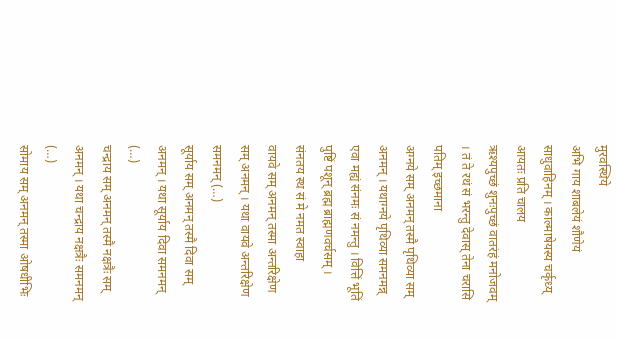मुरवस्थिये
अभि गाय शाबलेयं शौणेयं साधुवाहिनम् । काल्माषेयस्य चर्कृध्य् आयतः प्रति चालय
ऋश्यपुच्छं शुनःपुच्छं वातरंहं मनोजवम् । तं ते रथं सं भरन्तु देवास् तेना चरासि पतिम् इच्छमाना
अग्नये सम् अनमन् तस्मै पृथिव्या सम् अनमन् । यथाग्नये पृथिव्या समनमन्न् एवा मह्यं संनमः सं नमन्तु । वित्तिं भूतिं पुष्टिं पशून् ब्रह्म ब्राह्मणवर्चसम् । संनतय स्थ सं मे नमत स्वाहा
वायवे सम् अनमन् तस्मा अन्तरिक्षेण सम् अनमन् । यथा वायवे अन्तरिक्षेण समनमन् (…)
सूर्याय सम् अनमन् तस्मै दिवा सम् अनमन् । यथा सूर्याय दिवा समनमन् (…)
चन्द्राय सम् अनमन् तस्मै नक्षत्रैः सम् अनमन् । यथा चन्द्राय नक्षत्रैः समनमन् (…)
सोमाय सम् अनमन् तस्मा ओषधीभिः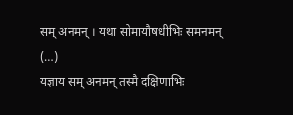सम् अनमन् । यथा सोमायौषधीभिः समनमन् (…)
यज्ञाय सम् अनमन् तस्मै दक्षिणाभिः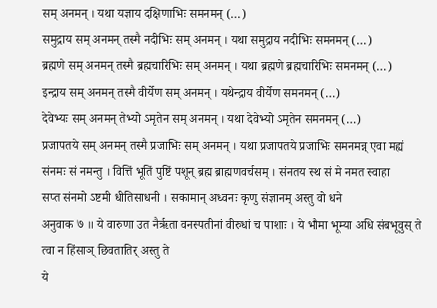सम् अनमन् । यथा यज्ञाय दक्षिणाभिः समनमन् (…)
समुद्राय सम् अनमन् तस्मै नदीभिः सम् अनमन् । यथा समुद्राय नदीभिः समनमन् (…)
ब्रह्मणे सम् अनमन् तस्मै ब्रह्मचारिभिः सम् अनमन् । यथा ब्रह्मणे ब्रह्मचारिभिः समनमन् (…)
इन्द्राय सम् अनमन् तस्मै वीर्येण सम् अनमन् । यथेन्द्राय वीर्येण समनमन् (…)
देवेभ्यः सम् अनमन् तेभ्यो ऽमृतेन सम् अनमन् । यथा देवेभ्यो ऽमृतेन समनमन् (…)
प्रजापतये सम् अनमन् तस्मै प्रजाभिः सम् अनमन् । यथा प्रजापतये प्रजाभिः समनमन्न् एवा मह्यं संनमः सं नमन्तु । वित्तिं भूतिं पुष्टिं पशून् ब्रह्म ब्राह्मणवर्चसम् । संनतय स्थ सं मे नमत स्वाहा
सप्त संनमो ऽष्टमी धीतिसाधनी । सकामान् अध्वनः कृणु संज्ञानम् अस्तु वो धने
अनुवाक ७ ॥ ये वारुणा उत नैरृता वनस्पतीनां वीरुधां च पाशाः । ये भौमा भूम्या अधि संबभूवुस् ते त्वा न हिंसाञ् छिवतातिर् अस्तु ते
ये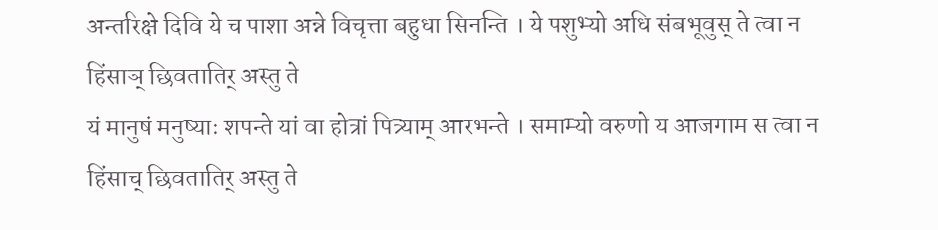अन्तरिक्षे दिवि ये च पाशा अन्ने विचृत्ता बहुधा सिनन्ति । ये पशुभ्यो अधि संबभूवुस् ते त्वा न हिंसाञ् छिवतातिर् अस्तु ते
यं मानुषं मनुष्याः शपन्ते यां वा होत्रां पित्र्याम् आरभन्ते । समाम्यो वरुणो य आजगाम स त्वा न हिंसाच् छिवतातिर् अस्तु ते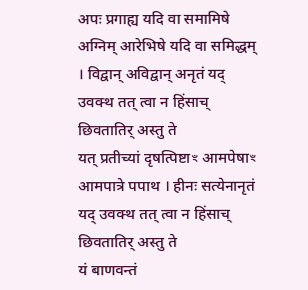अपः प्रगाह्य यदि वा समामिषे अग्निम् आरेभिषे यदि वा समिद्धम् । विद्वान् अविद्वान् अनृतं यद् उवक्थ तत् त्वा न हिंसाच् छिवतातिर् अस्तु ते
यत् प्रतीच्यां दृषत्पिष्टाꣳ आमपेषाꣳ आमपात्रे पपाथ । हीनः सत्येनानृतं यद् उवक्थ तत् त्वा न हिंसाच् छिवतातिर् अस्तु ते
यं बाणवन्तं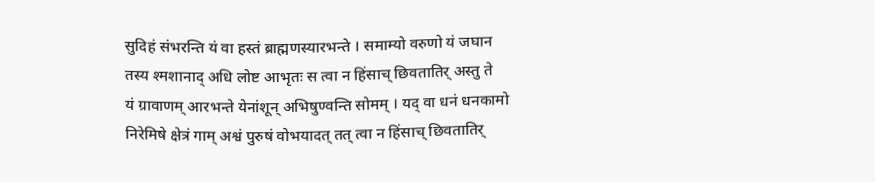सुदिहं संभरन्ति यं वा हस्तं ब्राह्मणस्यारभन्ते । समाम्यो वरुणो यं जघान तस्य श्मशानाद् अधि लोष्ट आभृतः स त्वा न हिंसाच् छिवतातिर् अस्तु ते
यं ग्रावाणम् आरभन्ते येनांशून् अभिषुण्वन्ति सोमम् । यद् वा धनं धनकामो निरेमिषे क्षेत्रं गाम् अश्वं पुरुषं वोभयादत् तत् त्वा न हिंसाच् छिवतातिर्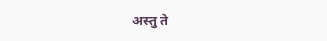अस्तु ते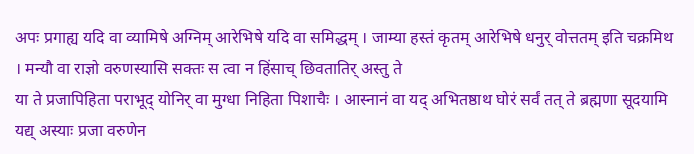अपः प्रगाह्य यदि वा व्यामिषे अग्निम् आरेभिषे यदि वा समिद्धम् । जाम्या हस्तं कृतम् आरेभिषे धनुर् वोत्ततम् इति चक्रमिथ । मन्यौ वा राज्ञो वरुणस्यासि सक्तः स त्वा न हिंसाच् छिवतातिर् अस्तु ते
या ते प्रजापिहिता पराभूद् योनिर् वा मुग्धा निहिता पिशाचैः । आस्नानं वा यद् अभितष्ठाथ घोरं सर्वं तत् ते ब्रह्मणा सूदयामि
यद्य् अस्याः प्रजा वरुणेन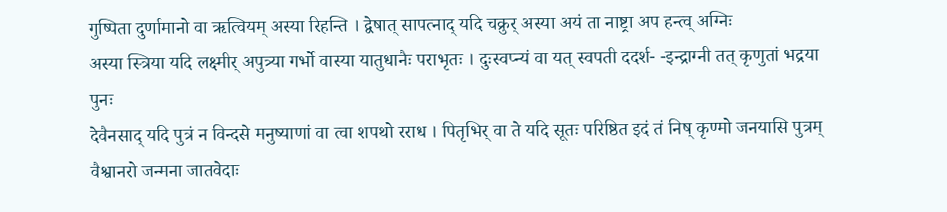गुष्पिता दुर्णामानो वा ऋत्वियम् अस्या रिहन्ति । द्वेषात् सापत्नाद् यदि चक्रुर् अस्या अयं ता नाष्ट्रा अप हन्त्व् अग्निः
अस्या स्त्रिया यदि लक्ष्मीर् अपुत्र्या गर्भो वास्या यातुधानैः पराभृतः । दुःस्वप्न्यं वा यत् स्वपती ददर्श- -इन्द्राग्नी तत् कृणुतां भद्रया पुनः
देवैनसाद् यदि पुत्रं न विन्दसे मनुष्याणां वा त्वा शपथो रराध । पितृभिर् वा ते यदि सूतः परिष्ठित इदं तं निष् कृण्मो जनयासि पुत्रम्
वैश्वानरो जन्मना जातवेदाः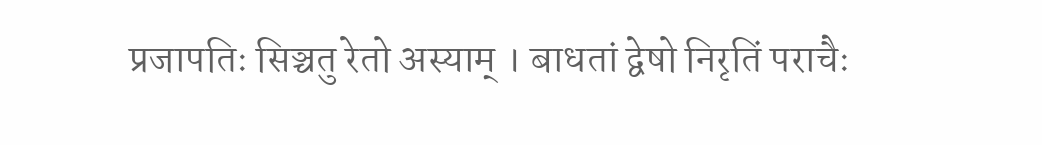प्रजापतिः सिञ्चतु रेतो अस्याम् । बाधतां द्वेषो निरृतिं पराचैः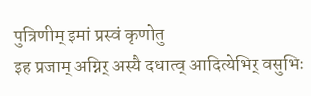पुत्रिणीम् इमां प्रस्वं कृणोतु
इह प्रजाम् अग्निर् अस्यै दधात्व् आदित्येभिर् वसुभिः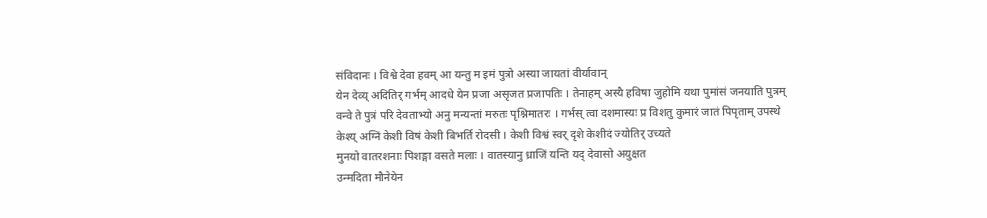संविदानः । विश्वे देवा हवम् आ यन्तु म इमं पुत्रो अस्या जायतां वीर्यावान्
येन देव्य् अदितिर् गर्भम् आदधे येन प्रजा असृजत प्रजापतिः । तेनाहम् अस्यै हविषा जुहोमि यथा पुमांसं जनयाति पुत्रम्
वन्वे ते पुत्रं परि देवताभ्यो अनु मन्यन्तां मरुतः पृश्निमातरः । गर्भस् त्वा दशमास्यः प्र विशतु कुमारं जातं पिपृताम् उपस्थे
केश्य् अग्निं केशी विषं केशी बिभर्ति रोदसी । केशी विश्वं स्वर् दृशे केशीदं ज्योतिर् उच्यते
मुनयो वातरशनाः पिशङ्गा वसते मलाः । वातस्यानु ध्राजिं यन्ति यद् देवासो अयुक्षत
उन्मदिता मौनेयेन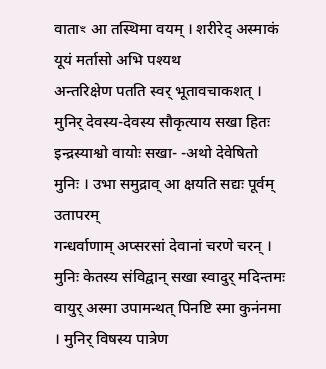वाताꣳ आ तस्थिमा वयम् । शरीरेद् अस्माकं यूयं मर्तासो अभि पश्यथ
अन्तरिक्षेण पतति स्वर् भूतावचाकशत् । मुनिर् देवस्य-देवस्य सौकृत्याय सखा हितः
इन्द्रस्याश्वो वायोः सखा- -अथो देवेषितो मुनिः । उभा समुद्राव् आ क्षयति सद्यः पूर्वम् उतापरम्
गन्धर्वाणाम् अप्सरसां देवानां चरणे चरन् । मुनिः केतस्य संविद्वान् सखा स्वादुर् मदिन्तमः
वायुर् अस्मा उपामन्थत् पिनष्टि स्मा कुनंनमा । मुनिर् विषस्य पात्रेण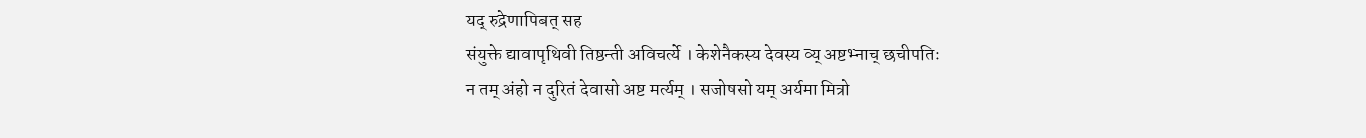यद् रुद्रेणापिबत् सह
संयुक्ते द्यावापृथिवी तिष्ठन्ती अविचर्त्ये । केशेनैकस्य देवस्य व्य् अष्टभ्नाच् छचीपतिः
न तम् अंहो न दुरितं देवासो अष्ट मर्त्यम् । सजोषसो यम् अर्यमा मित्रो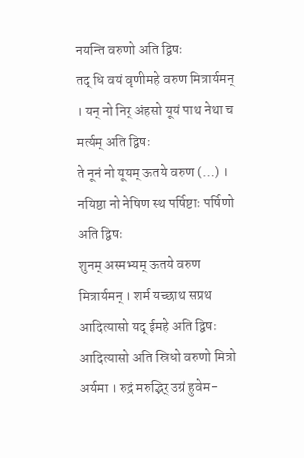नयन्ति वरुणो अति द्विषः
तद् धि वयं वृणीमहे वरुण मित्रार्यमन् । यन् नो निर् अंहसो यूयं पाथ नेथा च मर्त्यम् अति द्विषः
ते नूनं नो यूयम् ऊतये वरुण (…) । नयिष्ठा नो नेषिण स्थ पर्षिष्टाः पर्षिणो अति द्विषः
शुनम् अस्मभ्यम् ऊतये वरुण मित्रार्यमन् । शर्म यच्छाथ सप्रथ आदित्यासो यद् ईमहे अति द्विषः
आदित्यासो अति स्रिधो वरुणो मित्रो अर्यमा । रुद्रं मरुद्भिर् उग्रं हुवेम-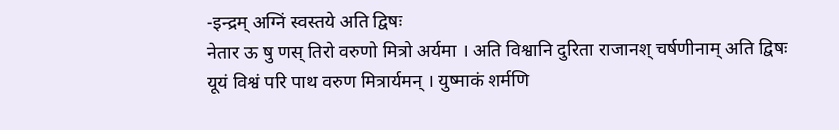-इन्द्रम् अग्निं स्वस्तये अति द्विषः
नेतार ऊ षु णस् तिरो वरुणो मित्रो अर्यमा । अति विश्वानि दुरिता राजानश् चर्षणीनाम् अति द्विषः
यूयं विश्वं परि पाथ वरुण मित्रार्यमन् । युष्माकं शर्मणि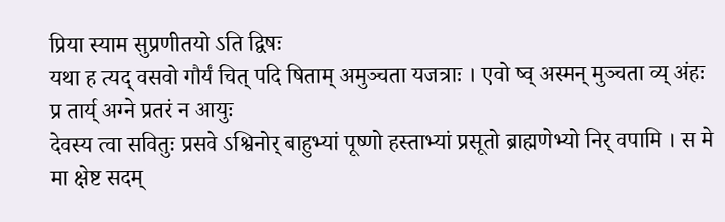प्रिया स्याम सुप्रणीतयो ऽति द्विषः
यथा ह त्यद् वसवो गौर्यं चित् पदि षिताम् अमुञ्चता यजत्राः । एवो ष्व् अस्मन् मुञ्चता व्य् अंहः प्र तार्य् अग्ने प्रतरं न आयुः
देवस्य त्वा सवितुः प्रसवे ऽश्विनोर् बाहुभ्यां पूष्णो हस्ताभ्यां प्रसूतो ब्राह्मणेभ्यो निर् वपामि । स मे मा क्षेष्ट सदम्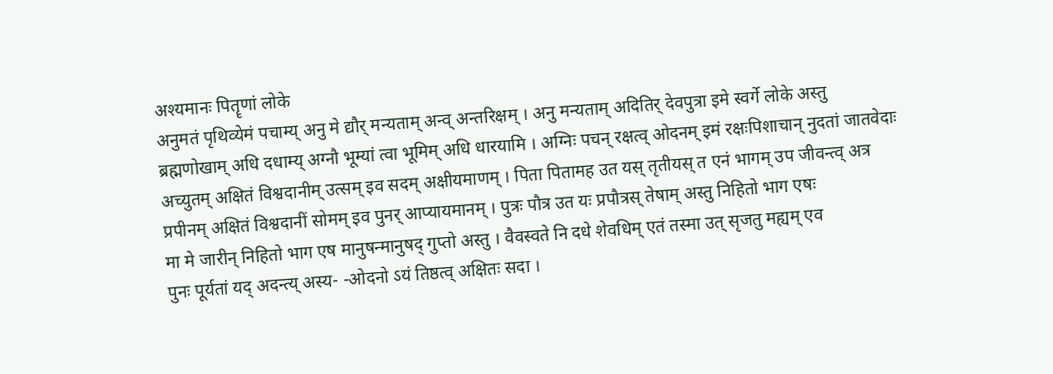अश्यमानः पितॄणां लोके
अनुमतं पृथिव्येमं पचाम्य् अनु मे द्यौर् मन्यताम् अन्व् अन्तरिक्षम् । अनु मन्यताम् अदितिर् देवपुत्रा इमे स्वर्गे लोके अस्तु
ब्रह्मणोखाम् अधि दधाम्य् अग्नौ भूम्यां त्वा भूमिम् अधि धारयामि । अग्निः पचन् रक्षत्व् ओदनम् इमं रक्षःपिशाचान् नुदतां जातवेदाः
अच्युतम् अक्षितं विश्वदानीम् उत्सम् इव सदम् अक्षीयमाणम् । पिता पितामह उत यस् तृतीयस् त एनं भागम् उप जीवन्त्व् अत्र
प्रपीनम् अक्षितं विश्वदानीं सोमम् इव पुनर् आप्यायमानम् । पुत्रः पौत्र उत यः प्रपौत्रस् तेषाम् अस्तु निहितो भाग एषः
मा मे जारीन् निहितो भाग एष मानुषन्मानुषद् गुप्तो अस्तु । वैवस्वते नि दधे शेवधिम् एतं तस्मा उत् सृजतु मह्यम् एव
पुनः पूर्यतां यद् अदन्त्य् अस्य- -ओदनो ऽयं तिष्ठत्व् अक्षितः सदा ।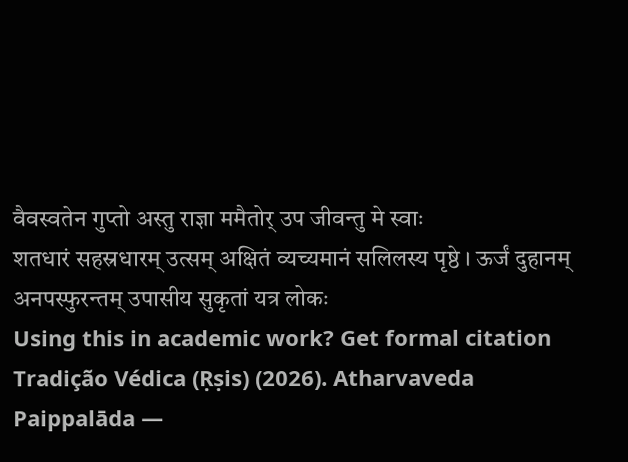वैवस्वतेन गुप्तो अस्तु राज्ञा ममैतोर् उप जीवन्तु मे स्वाः
शतधारं सहस्रधारम् उत्सम् अक्षितं व्यच्यमानं सलिलस्य पृष्ठे । ऊर्जं दुहानम् अनपस्फुरन्तम् उपासीय सुकृतां यत्र लोकः
Using this in academic work? Get formal citation
Tradição Védica (Ṛṣis) (2026). Atharvaveda Paippalāda —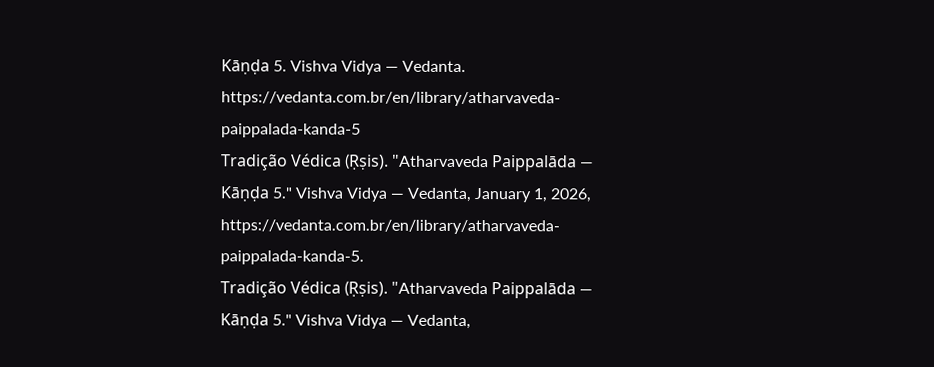Kāṇḍa 5. Vishva Vidya — Vedanta. https://vedanta.com.br/en/library/atharvaveda-paippalada-kanda-5
Tradição Védica (Ṛṣis). "Atharvaveda Paippalāda — Kāṇḍa 5." Vishva Vidya — Vedanta, January 1, 2026, https://vedanta.com.br/en/library/atharvaveda-paippalada-kanda-5.
Tradição Védica (Ṛṣis). "Atharvaveda Paippalāda — Kāṇḍa 5." Vishva Vidya — Vedanta,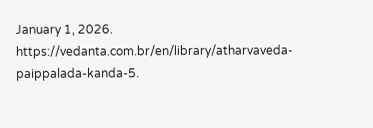January 1, 2026. https://vedanta.com.br/en/library/atharvaveda-paippalada-kanda-5.